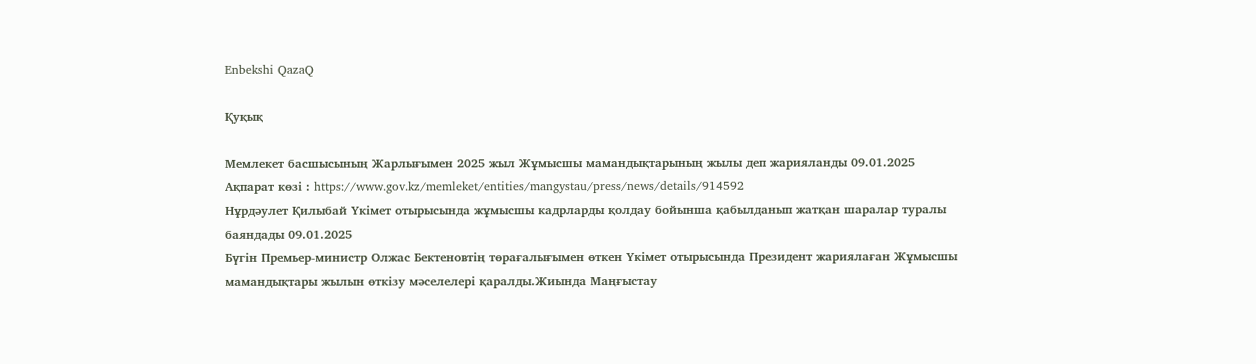Enbekshi QazaQ

Қуқық

Мемлекет басшысының Жарлығымен 2025 жыл Жұмысшы мамандықтарының жылы деп жарияланды 09.01.2025
Ақпарат көзі : https://www.gov.kz/memleket/entities/mangystau/press/news/details/914592
Нұрдәулет Қилыбай Үкімет отырысында жұмысшы кадрларды қолдау бойынша қабылданып жатқан шаралар туралы баяндады 09.01.2025
Бүгін Премьер-министр Олжас Бектеновтің төрағалығымен өткен Үкімет отырысында Президент жариялаған Жұмысшы мамандықтары жылын өткізу мәселелері қаралды.Жиында Маңғыстау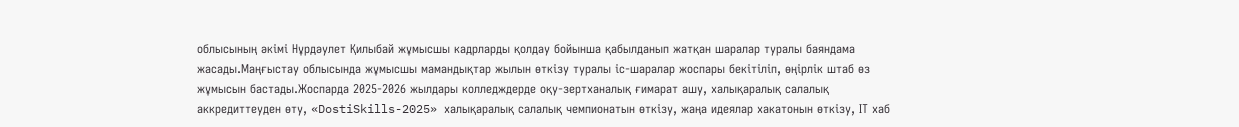облысының әкімі Нұрдәулет Қилыбай жұмысшы кадрларды қолдау бойынша қабылданып жатқан шаралар туралы баяндама жасады.Маңғыстау облысында жұмысшы мамандықтар жылын өткізу туралы іс-шаралар жоспары бекітіліп, өңірлік штаб өз жұмысын бастады.Жоспарда 2025-2026 жылдары колледждерде оқу-зертханалық ғимарат ашу, халықаралық салалық аккредиттеуден өту, «DostiSkills-2025» халықаралық салалық чемпионатын өткізу, жаңа идеялар хакатонын өткізу, ІТ хаб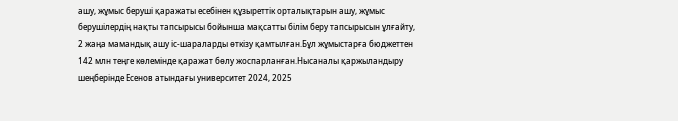ашу, жұмыс беруші қаражаты есебінен құзыреттік орталықтарын ашу, жұмыс берушілердің нақты тапсырысы бойынша мақсатты білім беру тапсырысын ұлғайту, 2 жаңа мамандық ашу іс-шараларды өткізу қамтылған.Бұл жұмыстарға бюджеттен 142 млн теңге көлемінде қаражат бөлу жоспарланған.Нысаналы қаржыландыру шеңберінде Есенов атындағы университет 2024, 2025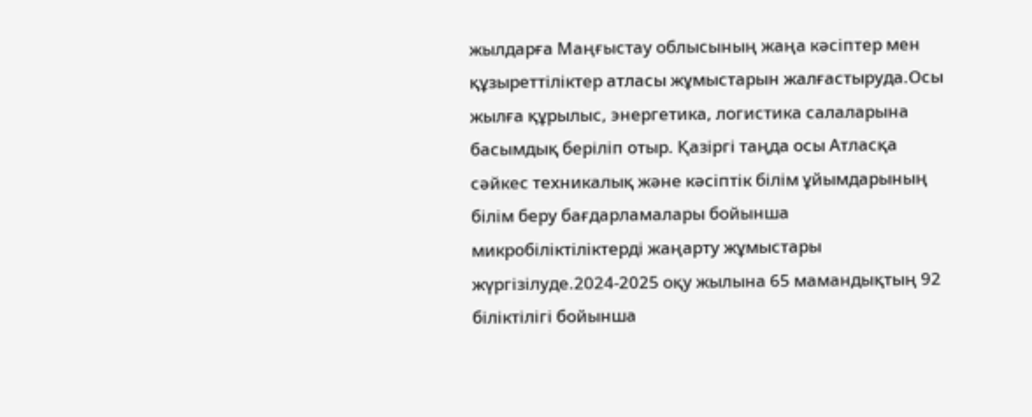жылдарға Маңғыстау облысының жаңа кәсіптер мен құзыреттіліктер атласы жұмыстарын жалғастыруда.Осы жылға құрылыс, энергетика, логистика салаларына басымдық беріліп отыр. Қазіргі таңда осы Атласқа сәйкес техникалық және кәсіптік білім ұйымдарының білім беру бағдарламалары бойынша микробіліктіліктерді жаңарту жұмыстары жүргізілуде.2024-2025 оқу жылына 65 мамандықтың 92 біліктілігі бойынша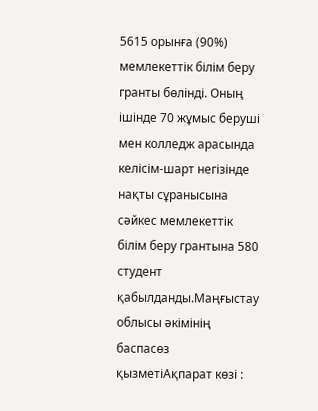5615 орынға (90%) мемлекеттік білім беру гранты бөлінді. Оның ішінде 70 жұмыс беруші мен колледж арасында келісім-шарт негізінде нақты сұранысына сәйкес мемлекеттік білім беру грантына 580 студент қабылданды.Маңғыстау облысы әкімінің баспасөз қызметіАқпарат көзі :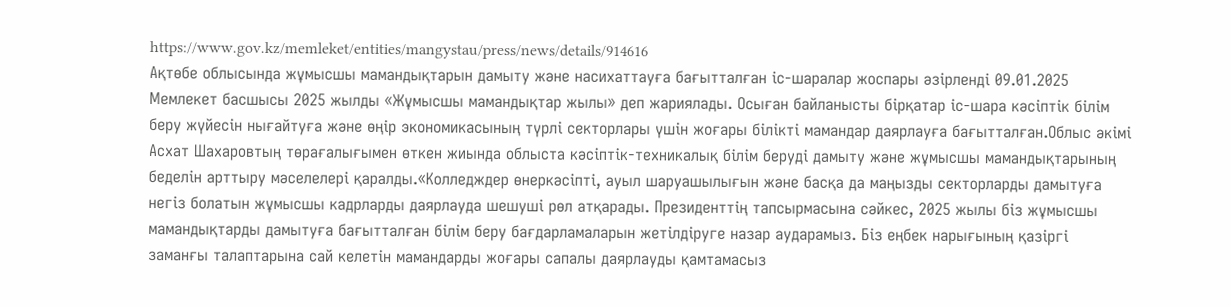https://www.gov.kz/memleket/entities/mangystau/press/news/details/914616
Ақтөбе облысында жұмысшы мамандықтарын дамыту және насихаттауға бағытталған іс-шаралар жоспары әзірленді 09.01.2025
Мемлекет басшысы 2025 жылды «Жұмысшы мамандықтар жылы» деп жариялады. Осыған байланысты бірқатар іс-шара кәсіптік білім беру жүйесін нығайтуға және өңір экономикасының түрлі секторлары үшін жоғары білікті мамандар даярлауға бағытталған.Облыс әкімі Асхат Шахаровтың төрағалығымен өткен жиында облыста кәсіптік-техникалық білім беруді дамыту және жұмысшы мамандықтарының беделін арттыру мәселелері қаралды.«Колледждер өнеркәсіпті, ауыл шаруашылығын және басқа да маңызды секторларды дамытуға негіз болатын жұмысшы кадрларды даярлауда шешуші рөл атқарады. Президенттің тапсырмасына сәйкес, 2025 жылы біз жұмысшы мамандықтарды дамытуға бағытталған білім беру бағдарламаларын жетілдіруге назар аударамыз. Біз еңбек нарығының қазіргі заманғы талаптарына сай келетін мамандарды жоғары сапалы даярлауды қамтамасыз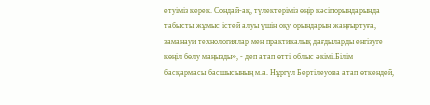етуіміз керек. Сондай-ақ, түлектеріміз өңір кәсіпорындарында табысты жұмыс істей алуы үшін оқу орындарын жаңғыртуға, заманауи технологиялар мен практикалық дағдыларды енгізуге көңіл бөлу маңызды», - деп атап өтті облыс әкімі.Білім басқармасы басшысының м.а. Нұргүл Бертілеуова атап өткендей,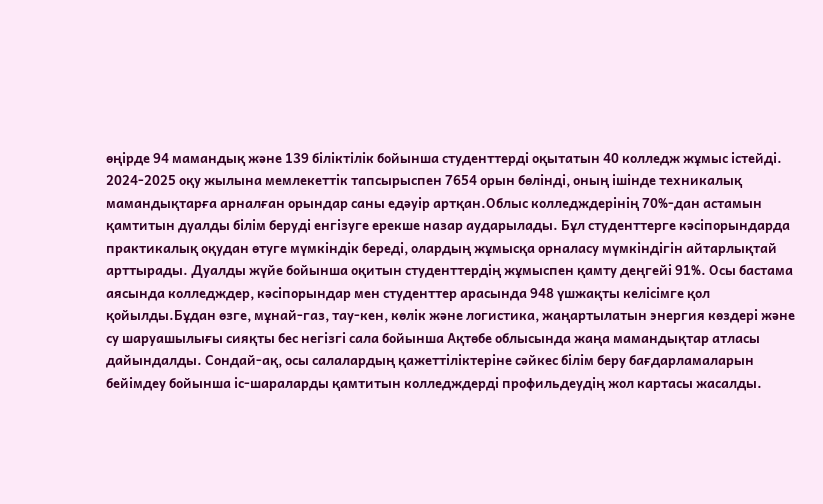өңірде 94 мамандық және 139 біліктілік бойынша студенттерді оқытатын 40 колледж жұмыс істейді. 2024-2025 оқу жылына мемлекеттік тапсырыспен 7654 орын бөлінді, оның ішінде техникалық мамандықтарға арналған орындар саны едәуір артқан.Облыс колледждерінің 70%-дан астамын қамтитын дуалды білім беруді енгізуге ерекше назар аударылады. Бұл студенттерге кәсіпорындарда практикалық оқудан өтуге мүмкіндік береді, олардың жұмысқа орналасу мүмкіндігін айтарлықтай арттырады. Дуалды жүйе бойынша оқитын студенттердің жұмыспен қамту деңгейі 91%. Осы бастама аясында колледждер, кәсіпорындар мен студенттер арасында 948 үшжақты келісімге қол қойылды.Бұдан өзге, мұнай-газ, тау-кен, көлік және логистика, жаңартылатын энергия көздері және су шаруашылығы сияқты бес негізгі сала бойынша Ақтөбе облысында жаңа мамандықтар атласы дайындалды. Сондай-ақ, осы салалардың қажеттіліктеріне сәйкес білім беру бағдарламаларын бейімдеу бойынша іс-шараларды қамтитын колледждерді профильдеудің жол картасы жасалды.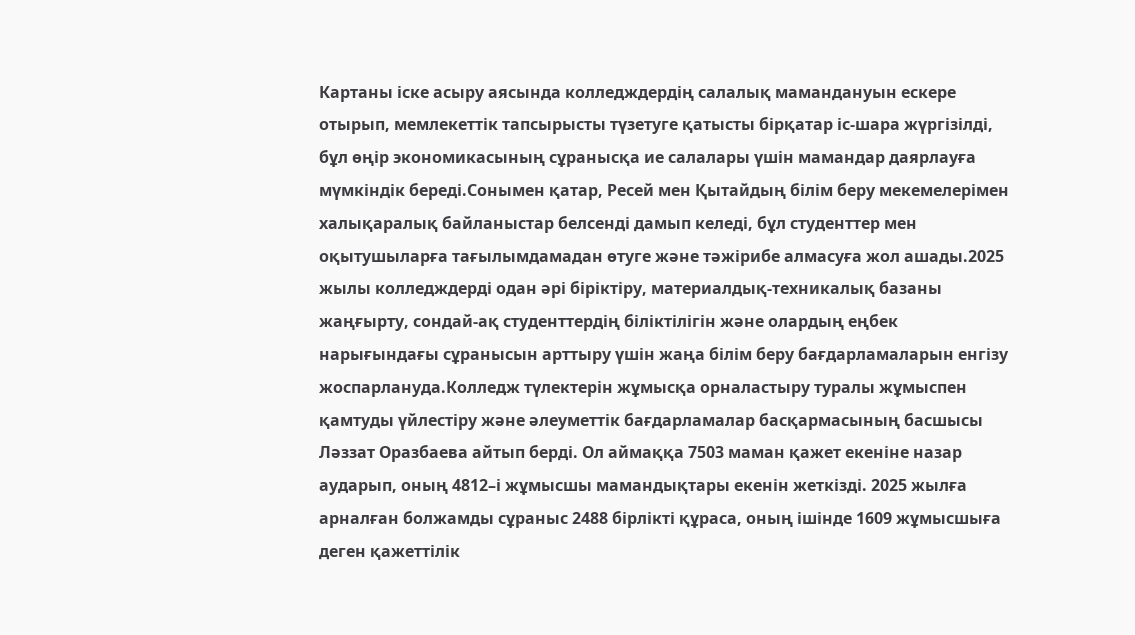Картаны іске асыру аясында колледждердің салалық мамандануын ескере отырып, мемлекеттік тапсырысты түзетуге қатысты бірқатар іс-шара жүргізілді, бұл өңір экономикасының сұранысқа ие салалары үшін мамандар даярлауға мүмкіндік береді.Сонымен қатар, Ресей мен Қытайдың білім беру мекемелерімен халықаралық байланыстар белсенді дамып келеді, бұл студенттер мен оқытушыларға тағылымдамадан өтуге және тәжірибе алмасуға жол ашады.2025 жылы колледждерді одан әрі біріктіру, материалдық-техникалық базаны жаңғырту, сондай-ақ студенттердің біліктілігін және олардың еңбек нарығындағы сұранысын арттыру үшін жаңа білім беру бағдарламаларын енгізу жоспарлануда.Колледж түлектерін жұмысқа орналастыру туралы жұмыспен қамтуды үйлестіру және әлеуметтік бағдарламалар басқармасының басшысы Ләззат Оразбаева айтып берді. Ол аймаққа 7503 маман қажет екеніне назар аударып, оның 4812–і жұмысшы мамандықтары екенін жеткізді. 2025 жылға арналған болжамды сұраныс 2488 бірлікті құраса, оның ішінде 1609 жұмысшыға деген қажеттілік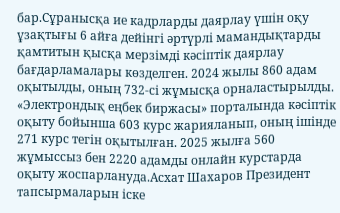бар.Сұранысқа ие кадрларды даярлау үшін оқу ұзақтығы 6 айға дейінгі әртүрлі мамандықтарды қамтитын қысқа мерзімді кәсіптік даярлау бағдарламалары көзделген. 2024 жылы 860 адам оқытылды, оның 732-сі жұмысқа орналастырылды. «Электрондық еңбек биржасы» порталында кәсіптік оқыту бойынша 603 курс жарияланып, оның ішінде 271 курс тегін оқытылған. 2025 жылға 560 жұмыссыз бен 2220 адамды онлайн курстарда оқыту жоспарлануда.Асхат Шахаров Президент тапсырмаларын іске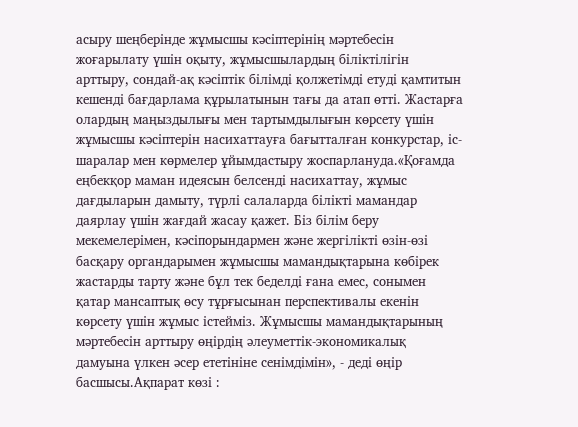асыру шеңберінде жұмысшы кәсіптерінің мәртебесін жоғарылату үшін оқыту, жұмысшылардың біліктілігін арттыру, сондай-ақ кәсіптік білімді қолжетімді етуді қамтитын кешенді бағдарлама құрылатынын тағы да атап өтті. Жастарға олардың маңыздылығы мен тартымдылығын көрсету үшін жұмысшы кәсіптерін насихаттауға бағытталған конкурстар, іс-шаралар мен көрмелер ұйымдастыру жоспарлануда.«Қоғамда еңбекқор маман идеясын белсенді насихаттау, жұмыс дағдыларын дамыту, түрлі салаларда білікті мамандар даярлау үшін жағдай жасау қажет. Біз білім беру мекемелерімен, кәсіпорындармен және жергілікті өзін-өзі басқару органдарымен жұмысшы мамандықтарына көбірек жастарды тарту және бұл тек беделді ғана емес, сонымен қатар мансаптық өсу тұрғысынан перспективалы екенін көрсету үшін жұмыс істейміз. Жұмысшы мамандықтарының мәртебесін арттыру өңірдің әлеуметтік-экономикалық дамуына үлкен әсер ететініне сенімдімін», - деді өңір басшысы.Ақпарат көзі :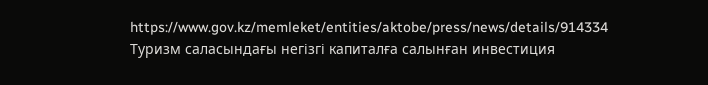https://www.gov.kz/memleket/entities/aktobe/press/news/details/914334
Туризм саласындағы негізгі капиталға салынған инвестиция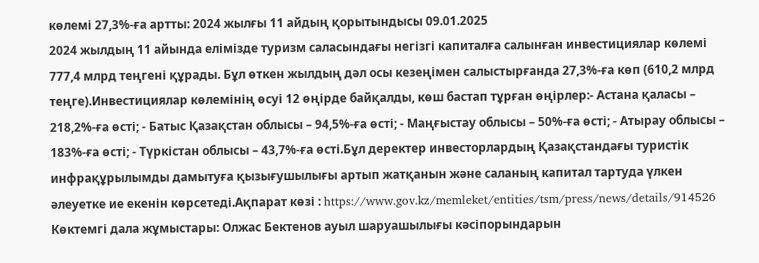көлемі 27,3%-ға артты: 2024 жылғы 11 айдың қорытындысы 09.01.2025
2024 жылдың 11 айында елімізде туризм саласындағы негізгі капиталға салынған инвестициялар көлемі 777,4 млрд теңгені құрады. Бұл өткен жылдың дәл осы кезеңімен салыстырғанда 27,3%-ға көп (610,2 млрд теңге).Инвестициялар көлемінің өсуі 12 өңірде байқалды, көш бастап тұрған өңірлер:- Астана қаласы – 218,2%-ға өсті; - Батыс Қазақстан облысы – 94,5%-ға өсті; - Маңғыстау облысы – 50%-ға өсті; - Атырау облысы – 183%-ға өсті; - Түркістан облысы – 43,7%-ға өсті.Бұл деректер инвесторлардың Қазақстандағы туристік инфрақұрылымды дамытуға қызығушылығы артып жатқанын және саланың капитал тартуда үлкен әлеуетке ие екенін көрсетеді.Ақпарат көзі : https://www.gov.kz/memleket/entities/tsm/press/news/details/914526
Көктемгі дала жұмыстары: Олжас Бектенов ауыл шаруашылығы кәсіпорындарын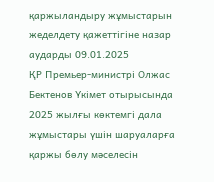қаржыландыру жұмыстарын жеделдету қажеттігіне назар аударды 09.01.2025
ҚР Премьер-министрі Олжас Бектенов Үкімет отырысында 2025 жылғы көктемгі дала жұмыстары үшін шаруаларға қаржы бөлу мәселесін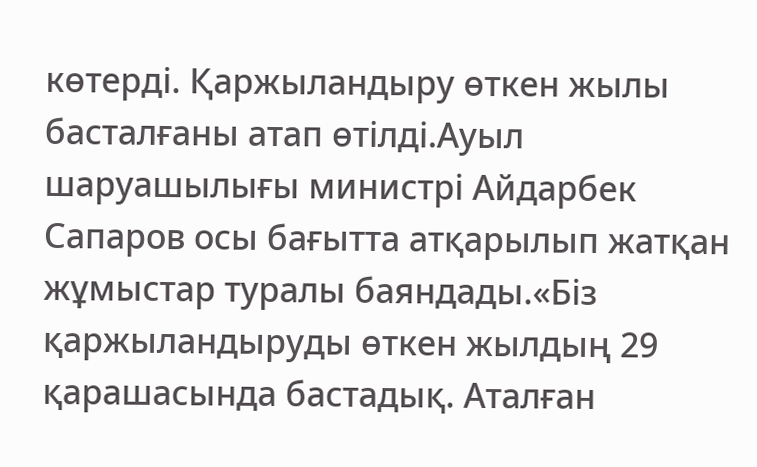көтерді. Қаржыландыру өткен жылы басталғаны атап өтілді.Ауыл шаруашылығы министрі Айдарбек Сапаров осы бағытта атқарылып жатқан жұмыстар туралы баяндады.«Біз қаржыландыруды өткен жылдың 29 қарашасында бастадық. Аталған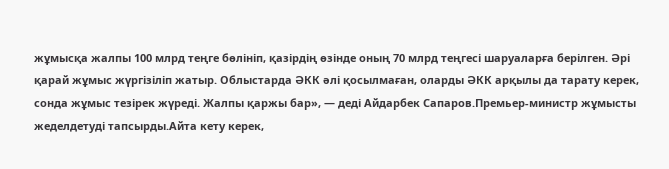жұмысқа жалпы 100 млрд теңге бөлініп, қазірдің өзінде оның 70 млрд теңгесі шаруаларға берілген. Әрі қарай жұмыс жүргізіліп жатыр. Облыстарда ӘКК әлі қосылмаған, оларды ӘКК арқылы да тарату керек, сонда жұмыс тезірек жүреді. Жалпы қаржы бар», — деді Айдарбек Сапаров.Премьер-министр жұмысты жеделдетуді тапсырды.Айта кету керек,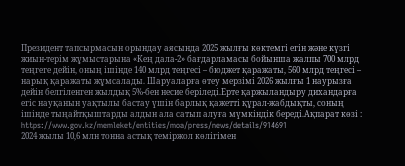Президент тапсырмасын орындау аясында 2025 жылғы көктемгі егін және күзгі жиын-терім жұмыстарына «Кең дала-2» бағдарламасы бойынша жалпы 700 млрд теңгеге дейін, оның ішінде 140 млрд теңгесі – бюджет қаражаты, 560 млрд теңгесі – нарық қаражаты жұмсалады. Шаруаларға өтеу мерзімі 2026 жылғы 1 наурызға дейін белгіленген жылдық 5%-бен несие беріледі.Ерте қаржыландыру дихандарға егіс науқанын уақтылы бастау үшін барлық қажетті құрал-жабдықты, соның ішінде тыңайтқыштарды алдын ала сатып алуға мүмкіндік береді.Ақпарат көзі : https://www.gov.kz/memleket/entities/moa/press/news/details/914691
2024 жылы 10,6 млн тонна астық теміржол көлігімен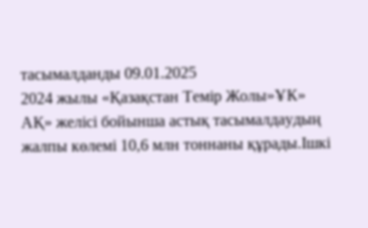тасымалданды 09.01.2025
2024 жылы «Қазақстан Темір Жолы»ҰК» АҚ» желісі бойынша астық тасымалдаудың жалпы көлемі 10,6 млн тоннаны құрады.Ішкі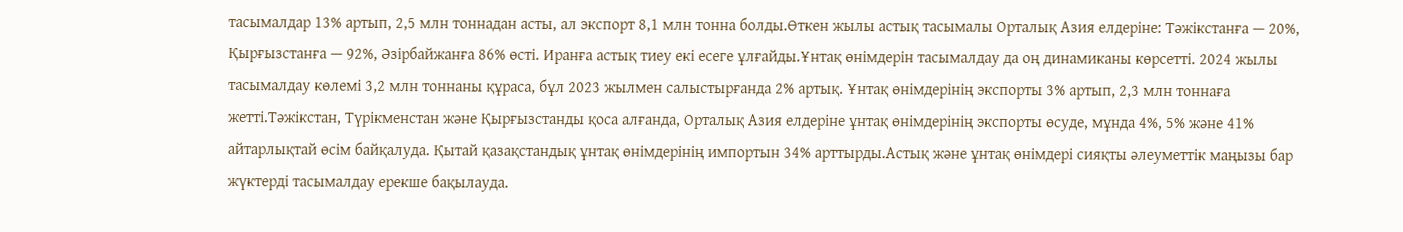тасымалдар 13% артып, 2,5 млн тоннадан асты, ал экспорт 8,1 млн тонна болды.Өткен жылы астық тасымалы Орталық Азия елдеріне: Тәжікстанға — 20%, Қырғызстанға — 92%, Әзірбайжанға 86% өсті. Иранға астық тиеу екі есеге ұлғайды.Ұнтақ өнімдерін тасымалдау да оң динамиканы көрсетті. 2024 жылы тасымалдау көлемі 3,2 млн тоннаны құраса, бұл 2023 жылмен салыстырғанда 2% артық. Ұнтақ өнімдерінің экспорты 3% артып, 2,3 млн тоннаға жетті.Тәжікстан, Түрікменстан және Қырғызстанды қоса алғанда, Орталық Азия елдеріне ұнтақ өнімдерінің экспорты өсуде, мұнда 4%, 5% және 41% айтарлықтай өсім байқалуда. Қытай қазақстандық ұнтақ өнімдерінің импортын 34% арттырды.Астық және ұнтақ өнімдері сияқты әлеуметтік маңызы бар жүктерді тасымалдау ерекше бақылауда.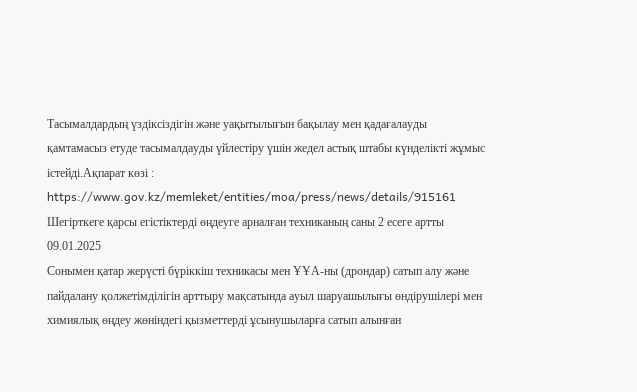Тасымалдардың үздіксіздігін және уақытылығын бақылау мен қадағалауды қамтамасыз етуде тасымалдауды үйлестіру үшін жедел астық штабы күнделікті жұмыс істейді.Ақпарат көзі : https://www.gov.kz/memleket/entities/moa/press/news/details/915161
Шегірткеге қарсы егістіктерді өңдеуге арналған техниканың саны 2 есеге артты 09.01.2025
Сонымен қатар жерүсті бүріккіш техникасы мен ҰҰА-ны (дрондар) сатып алу және пайдалану қолжетімділігін арттыру мақсатында ауыл шаруашылығы өндірушілері мен химиялық өңдеу жөніндегі қызметтерді ұсынушыларға сатып алынған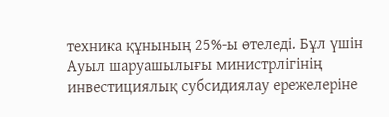техника құнының 25%-ы өтеледі. Бұл үшін Ауыл шаруашылығы министрлігінің инвестициялық субсидиялау ережелеріне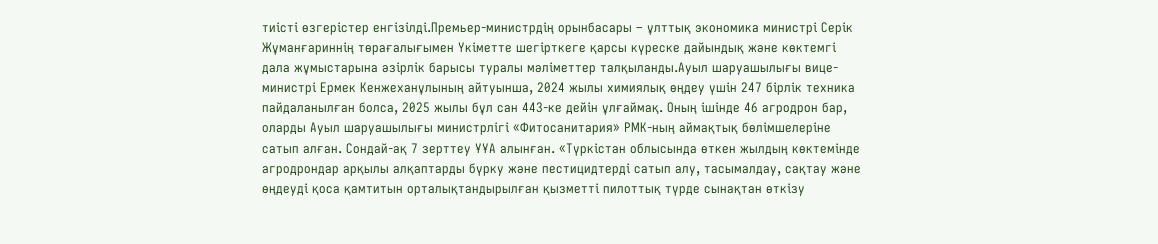тиісті өзгерістер енгізілді.Премьер-министрдің орынбасары – ұлттық экономика министрі Серік Жұманғариннің төрағалығымен Үкіметте шегірткеге қарсы күреске дайындық және көктемгі дала жұмыстарына әзірлік барысы туралы мәліметтер талқыланды.Ауыл шаруашылығы вице-министрі Ермек Кенжеханұлының айтуынша, 2024 жылы химиялық өңдеу үшін 247 бірлік техника пайдаланылған болса, 2025 жылы бұл сан 443-ке дейін ұлғаймақ. Оның ішінде 46 агродрон бар, оларды Ауыл шаруашылығы министрлігі «Фитосанитария» РМК-ның аймақтық бөлімшелеріне сатып алған. Сондай-ақ 7 зерттеу ҰҰА алынған. «Түркістан облысында өткен жылдың көктемінде агродрондар арқылы алқаптарды бүрку және пестицидтерді сатып алу, тасымалдау, сақтау және өңдеуді қоса қамтитын орталықтандырылған қызметті пилоттық түрде сынақтан өткізу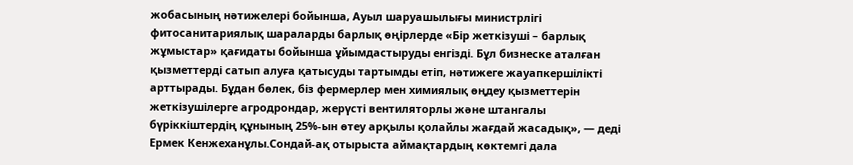жобасының нәтижелері бойынша, Ауыл шаруашылығы министрлігі фитосанитариялық шараларды барлық өңірлерде «Бір жеткізуші – барлық жұмыстар» қағидаты бойынша ұйымдастыруды енгізді. Бұл бизнеске аталған қызметтерді сатып алуға қатысуды тартымды етіп, нәтижеге жауапкершілікті арттырады. Бұдан бөлек, біз фермерлер мен химиялық өңдеу қызметтерін жеткізушілерге агродрондар, жерүсті вентиляторлы және штангалы бүріккіштердің құнының 25%-ын өтеу арқылы қолайлы жағдай жасадық», — деді Ермек Кенжеханұлы.Сондай-ақ отырыста аймақтардың көктемгі дала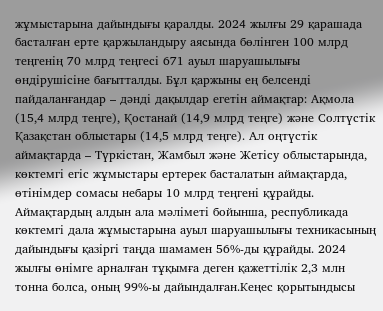жұмыстарына дайындығы қаралды. 2024 жылғы 29 қарашада басталған ерте қаржыландыру аясында бөлінген 100 млрд теңгенің 70 млрд теңгесі 671 ауыл шаруашылығы өндірушісіне бағытталды. Бұл қаржыны ең белсенді пайдаланғандар – дәнді дақылдар егетін аймақтар: Ақмола (15,4 млрд теңге), Қостанай (14,9 млрд теңге) және Солтүстік Қазақстан облыстары (14,5 млрд теңге). Ал оңтүстік аймақтарда – Түркістан, Жамбыл және Жетісу облыстарында, көктемгі егіс жұмыстары ертерек басталатын аймақтарда, өтінімдер сомасы небары 10 млрд теңгені құрайды. Аймақтардың алдын ала мәліметі бойынша, республикада көктемгі дала жұмыстарына ауыл шаруашылығы техникасының дайындығы қазіргі таңда шамамен 56%-ды құрайды. 2024 жылғы өнімге арналған тұқымға деген қажеттілік 2,3 млн тонна болса, оның 99%-ы дайындалған.Кеңес қорытындысы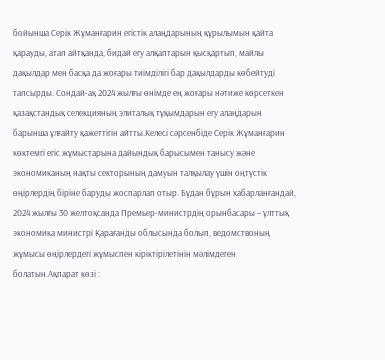бойынша Серік Жұманғарин егістік алаңдарының құрылымын қайта қарауды, атап айтқанда, бидай егу алқаптарын қысқартып, майлы дақылдар мен басқа да жоғары тиімділігі бар дақылдарды көбейтуді тапсырды. Сондай-ақ 2024 жылғы өнімде ең жоғары нәтиже көрсеткен қазақстандық селекцияның элиталық тұқымдарын егу алаңдарын барынша ұлғайту қажеттігін айтты.Келесі сәрсенбіде Серік Жұманғарин көктемгі егіс жұмыстарына дайындық барысымен танысу және экономиканың нақты секторының дамуын талқылау үшін оңтүстік өңірлердің біріне баруды жоспарлап отыр. Бұдан бұрын хабарланғандай, 2024 жылғы 30 желтоқсанда Премьер-министрдің орынбасары – ұлттық экономика министрі Қарағанды облысында болып, ведомствоның жұмысы өңірлердегі жұмыспен кіріктірілетінін мәлімдеген болатын.Ақпарат көзі :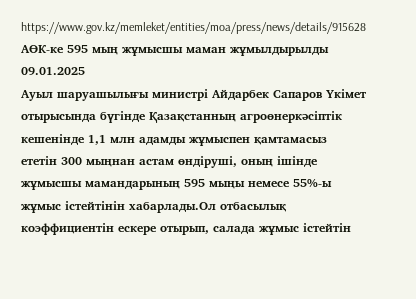https://www.gov.kz/memleket/entities/moa/press/news/details/915628
АӨК-ке 595 мың жұмысшы маман жұмылдырылды 09.01.2025
Ауыл шаруашылығы министрі Айдарбек Сапаров Үкімет отырысында бүгінде Қазақстанның агроөнеркәсіптік кешенінде 1,1 млн адамды жұмыспен қамтамасыз ететін 300 мыңнан астам өндіруші, оның ішінде жұмысшы мамандарының 595 мыңы немесе 55%-ы жұмыс істейтінін хабарлады.Ол отбасылық коэффициентін ескере отырып, салада жұмыс істейтін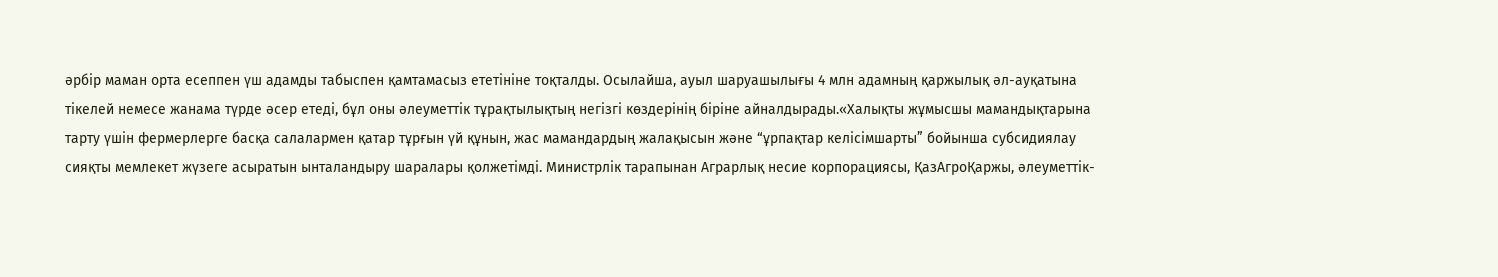әрбір маман орта есеппен үш адамды табыспен қамтамасыз ететініне тоқталды. Осылайша, ауыл шаруашылығы 4 млн адамның қаржылық әл-ауқатына тікелей немесе жанама түрде әсер етеді, бұл оны әлеуметтік тұрақтылықтың негізгі көздерінің біріне айналдырады.«Халықты жұмысшы мамандықтарына тарту үшін фермерлерге басқа салалармен қатар тұрғын үй құнын, жас мамандардың жалақысын және “ұрпақтар келісімшарты” бойынша субсидиялау сияқты мемлекет жүзеге асыратын ынталандыру шаралары қолжетімді. Министрлік тарапынан Аграрлық несие корпорациясы, ҚазАгроҚаржы, әлеуметтік-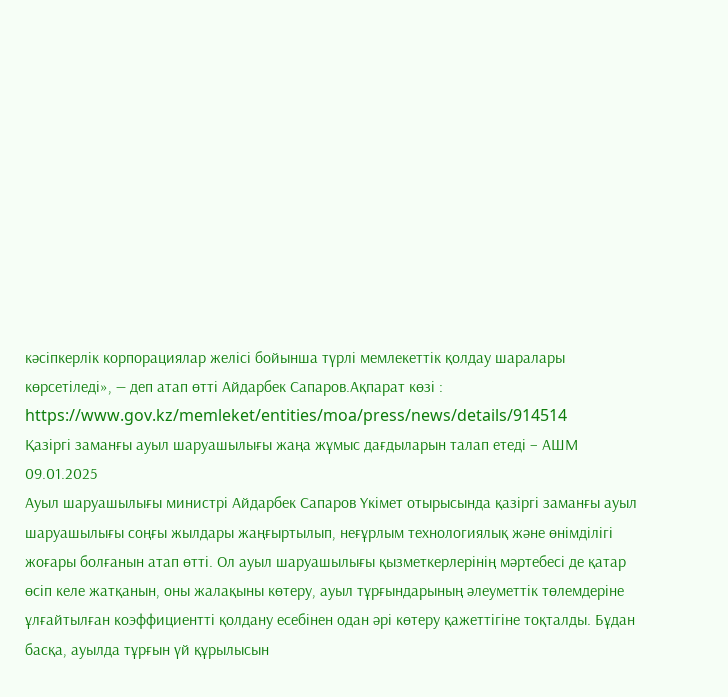кәсіпкерлік корпорациялар желісі бойынша түрлі мемлекеттік қолдау шаралары көрсетіледі», — деп атап өтті Айдарбек Сапаров.Ақпарат көзі : https://www.gov.kz/memleket/entities/moa/press/news/details/914514
Қазіргі заманғы ауыл шаруашылығы жаңа жұмыс дағдыларын талап етеді – АШМ 09.01.2025
Ауыл шаруашылығы министрі Айдарбек Сапаров Үкімет отырысында қазіргі заманғы ауыл шаруашылығы соңғы жылдары жаңғыртылып, неғұрлым технологиялық және өнімділігі жоғары болғанын атап өтті. Ол ауыл шаруашылығы қызметкерлерінің мәртебесі де қатар өсіп келе жатқанын, оны жалақыны көтеру, ауыл тұрғындарының әлеуметтік төлемдеріне ұлғайтылған коэффициентті қолдану есебінен одан әрі көтеру қажеттігіне тоқталды. Бұдан басқа, ауылда тұрғын үй құрылысын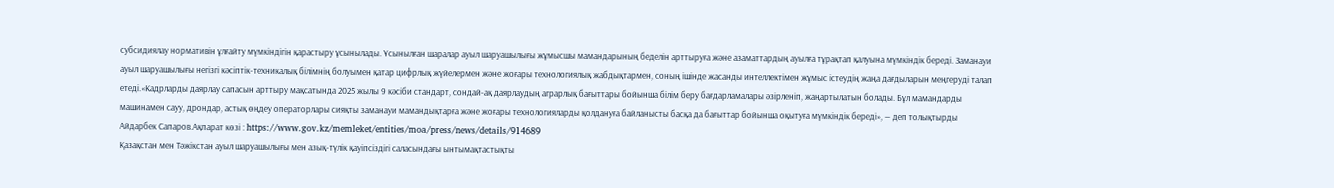субсидиялау нормативін ұлғайту мүмкіндігін қарастыру ұсынылады. Ұсынылған шаралар ауыл шаруашылығы жұмысшы мамандарының беделін арттыруға және азаматтардың ауылға тұрақтап қалуына мүмкіндік береді. Заманауи ауыл шаруашылығы негізгі кәсіптік-техникалық білімнің болуымен қатар цифрлық жүйелермен және жоғары технологиялық жабдықтармен, соның ішінде жасанды интеллектімен жұмыс істеудің жаңа дағдыларын меңгеруді талап етеді.«Кадрларды даярлау сапасын арттыру мақсатында 2025 жылы 9 кәсіби стандарт, сондай-ақ даярлаудың аграрлық бағыттары бойынша білім беру бағдарламалары әзірленіп, жаңартылатын болады. Бұл мамандарды машинамен сауу, дрондар, астық өңдеу операторлары сияқты заманауи мамандықтарға және жоғары технологияларды қолдануға байланысты басқа да бағыттар бойынша оқытуға мүмкіндік береді», — деп толықтырды Айдарбек Сапаров.Ақпарат көзі : https://www.gov.kz/memleket/entities/moa/press/news/details/914689
Қазақстан мен Тәжікстан ауыл шаруашылығы мен азық-түлік қауіпсіздігі саласындағы ынтымақтастықты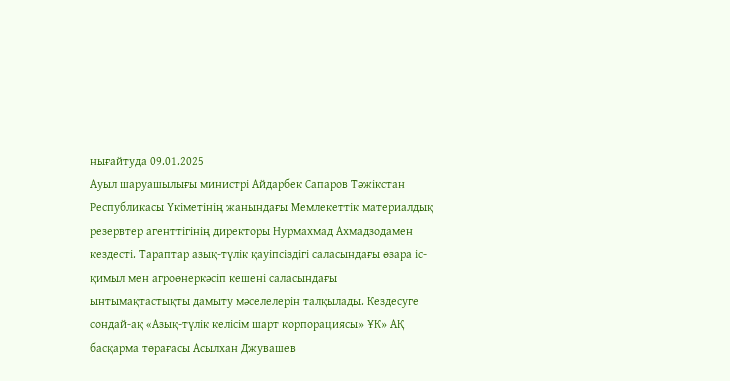нығайтуда 09.01.2025
Ауыл шаруашылығы министрі Айдарбек Сапаров Тәжікстан Республикасы Үкіметінің жанындағы Мемлекеттік материалдық резервтер агенттігінің директоры Нурмахмад Ахмадзодамен кездесті. Тараптар азық-түлік қауіпсіздігі саласындағы өзара іс-қимыл мен агроөнеркәсіп кешені саласындағы ынтымақтастықты дамыту мәселелерін талқылады. Кездесуге сондай-ақ «Азық-түлік келісім шарт корпорациясы» ҰК» АҚ басқарма төрағасы Асылхан Джувашев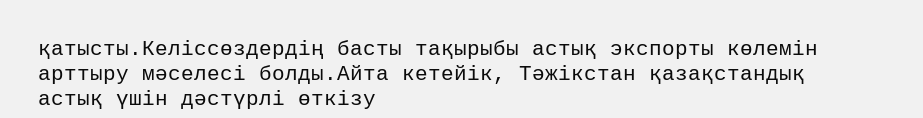қатысты.Келіссөздердің басты тақырыбы астық экспорты көлемін арттыру мәселесі болды.Айта кетейік, Тәжікстан қазақстандық астық үшін дәстүрлі өткізу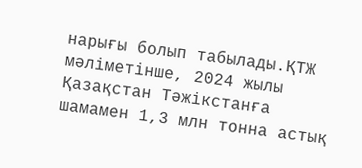нарығы болып табылады.ҚТЖ мәліметінше, 2024 жылы Қазақстан Тәжікстанға шамамен 1,3 млн тонна астық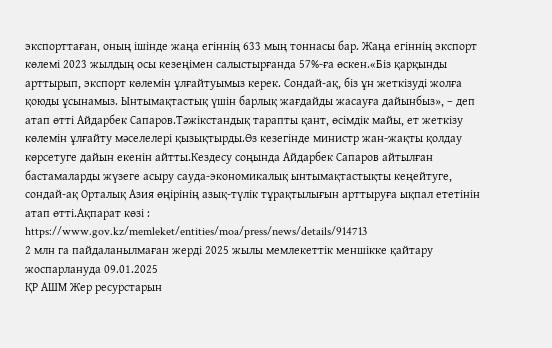экспорттаған, оның ішінде жаңа егіннің 633 мың тоннасы бар. Жаңа егіннің экспорт көлемі 2023 жылдың осы кезеңімен салыстырғанда 57%-ға өскен.«Біз қарқынды арттырып, экспорт көлемін ұлғайтуымыз керек. Сондай-ақ, біз ұн жеткізуді жолға қоюды ұсынамыз. Ынтымақтастық үшін барлық жағдайды жасауға дайынбыз», – деп атап өтті Айдарбек Сапаров.Тәжікстандық тарапты қант, өсімдік майы, ет жеткізу көлемін ұлғайту мәселелері қызықтырды.Өз кезегінде министр жан-жақты қолдау көрсетуге дайын екенін айтты.Кездесу соңында Айдарбек Сапаров айтылған бастамаларды жүзеге асыру сауда-экономикалық ынтымақтастықты кеңейтуге, сондай-ақ Орталық Азия өңірінің азық-түлік тұрақтылығын арттыруға ықпал ететінін атап өтті.Ақпарат көзі : https://www.gov.kz/memleket/entities/moa/press/news/details/914713
2 млн га пайдаланылмаған жерді 2025 жылы мемлекеттік меншікке қайтару жоспарлануда 09.01.2025
ҚР АШМ Жер ресурстарын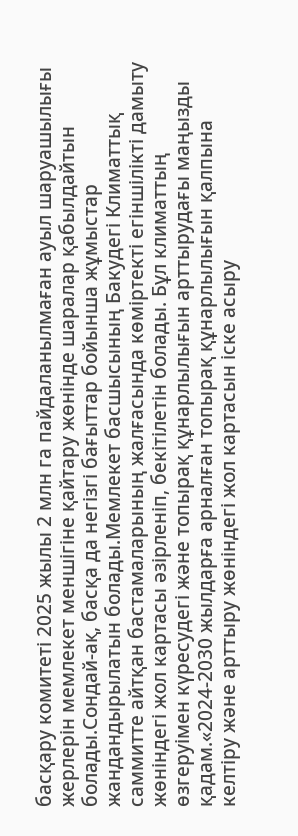басқару комитеті 2025 жылы 2 млн га пайдаланылмаған ауыл шаруашылығы жерлерін мемлекет меншігіне қайтару жөнінде шаралар қабылдайтын болады.Сондай-ақ, басқа да негізгі бағыттар бойынша жұмыстар жандандырылатын болады.Мемлекет басшысының Бакудегі Климаттық саммитте айтқан бастамаларының жалғасында көміртекті егіншілікті дамыту жөніндегі жол картасы әзірленіп, бекітілетін болады. Бұл климаттың өзгеруімен күресудегі және топырақ құнарлылығын арттырудағы маңызды қадам.«2024-2030 жылдарға арналған топырақ құнарлылығын қалпына келтіру және арттыру жөніндегі жол картасын іске асыру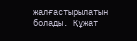жалғастырылатын болады. Құжат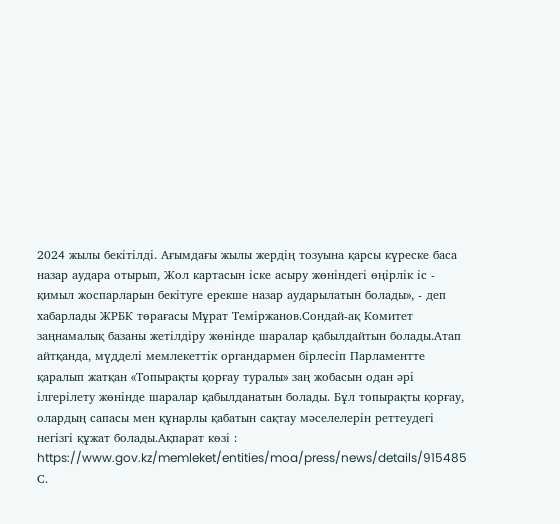2024 жылы бекітілді. Ағымдағы жылы жердің тозуына қарсы күреске баса назар аудара отырып, Жол картасын іске асыру жөніндегі өңірлік іс - қимыл жоспарларын бекітуге ерекше назар аударылатын болады», - деп хабарлады ЖРБК төрағасы Мұрат Теміржанов.Сондай-ақ Комитет заңнамалық базаны жетілдіру жөнінде шаралар қабылдайтын болады.Атап айтқанда, мүдделі мемлекеттік органдармен бірлесіп Парламентте қаралып жатқан «Топырақты қорғау туралы» заң жобасын одан әрі ілгерілету жөнінде шаралар қабылданатын болады. Бұл топырақты қорғау, олардың сапасы мен құнарлы қабатын сақтау мәселелерін реттеудегі негізгі құжат болады.Ақпарат көзі : https://www.gov.kz/memleket/entities/moa/press/news/details/915485
С.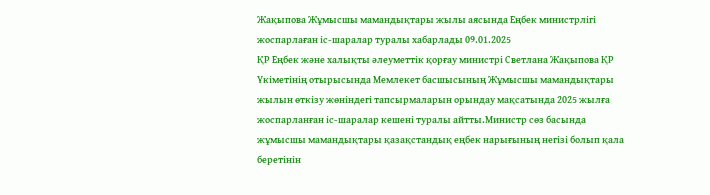Жақыпова Жұмысшы мамандықтары жылы аясында Еңбек министрлігі жоспарлаған іс-шаралар туралы хабарлады 09.01.2025
ҚР Еңбек және халықты әлеуметтік қорғау министрі Светлана Жақыпова ҚР Үкіметінің отырысында Мемлекет басшысының Жұмысшы мамандықтары жылын өткізу жөніндегі тапсырмаларын орындау мақсатында 2025 жылға жоспарланған іс-шаралар кешені туралы айтты.Министр сөз басында жұмысшы мамандықтары қазақстандық еңбек нарығының негізі болып қала беретінін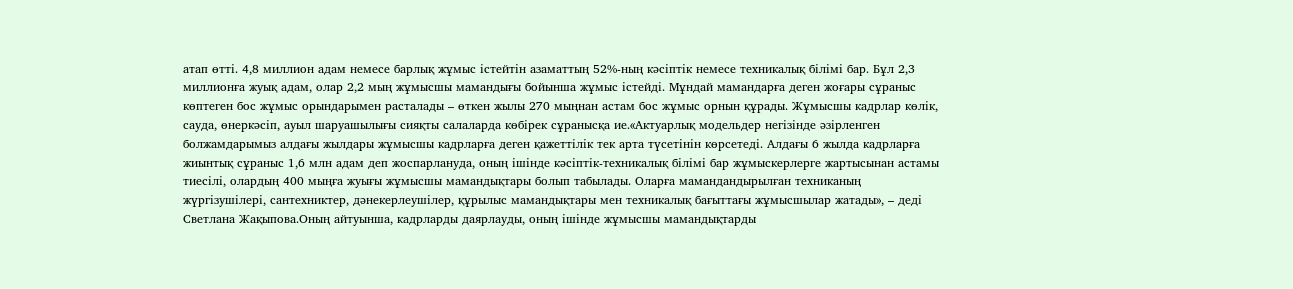атап өтті. 4,8 миллион адам немесе барлық жұмыс істейтін азаматтың 52%-ның кәсіптік немесе техникалық білімі бар. Бұл 2,3 миллионға жуық адам, олар 2,2 мың жұмысшы мамандығы бойынша жұмыс істейді. Мұндай мамандарға деген жоғары сұраныс көптеген бос жұмыс орындарымен расталады – өткен жылы 270 мыңнан астам бос жұмыс орнын құрады. Жұмысшы кадрлар көлік, сауда, өнеркәсіп, ауыл шаруашылығы сияқты салаларда көбірек сұранысқа ие.«Актуарлық модельдер негізінде әзірленген болжамдарымыз алдағы жылдары жұмысшы кадрларға деген қажеттілік тек арта түсетінін көрсетеді. Алдағы 6 жылда кадрларға жиынтық сұраныс 1,6 млн адам деп жоспарлануда, оның ішінде кәсіптік-техникалық білімі бар жұмыскерлерге жартысынан астамы тиесілі, олардың 400 мыңға жуығы жұмысшы мамандықтары болып табылады. Оларға мамандандырылған техниканың жүргізушілері, сантехниктер, дәнекерлеушілер, құрылыс мамандықтары мен техникалық бағыттағы жұмысшылар жатады», – деді Светлана Жақыпова.Оның айтуынша, кадрларды даярлауды, оның ішінде жұмысшы мамандықтарды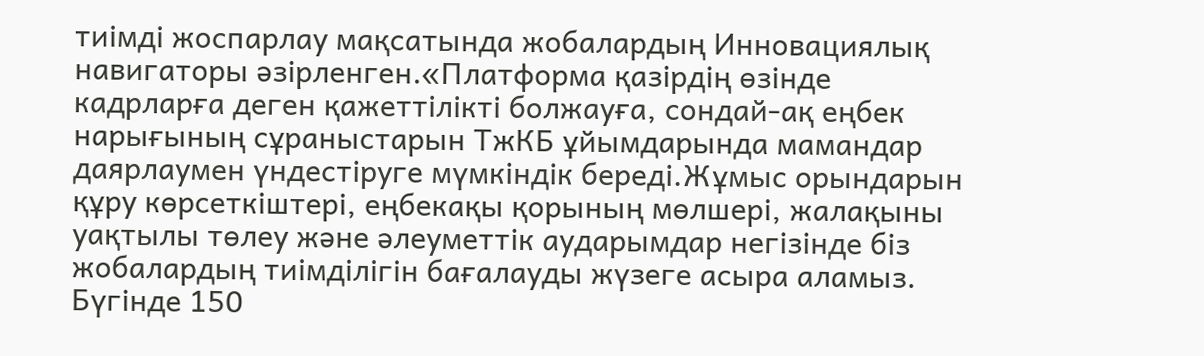тиімді жоспарлау мақсатында жобалардың Инновациялық навигаторы әзірленген.«Платформа қазірдің өзінде кадрларға деген қажеттілікті болжауға, сондай-ақ еңбек нарығының сұраныстарын ТжКБ ұйымдарында мамандар даярлаумен үндестіруге мүмкіндік береді.Жұмыс орындарын құру көрсеткіштері, еңбекақы қорының мөлшері, жалақыны уақтылы төлеу және әлеуметтік аударымдар негізінде біз жобалардың тиімділігін бағалауды жүзеге асыра аламыз. Бүгінде 150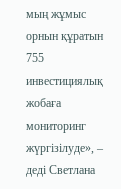мың жұмыс орнын құратын 755 инвестициялық жобаға мониторинг жүргізілуде», – деді Светлана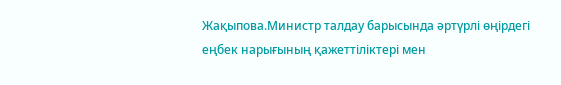Жақыпова.Министр талдау барысында әртүрлі өңірдегі еңбек нарығының қажеттіліктері мен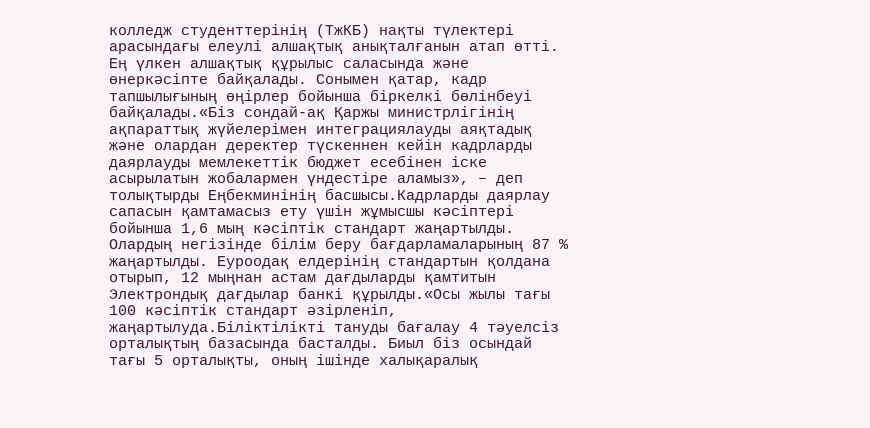колледж студенттерінің (ТжКБ) нақты түлектері арасындағы елеулі алшақтық анықталғанын атап өтті. Ең үлкен алшақтық құрылыс саласында және өнеркәсіпте байқалады. Сонымен қатар, кадр тапшылығының өңірлер бойынша біркелкі бөлінбеуі байқалады.«Біз сондай-ақ Қаржы министрлігінің ақпараттық жүйелерімен интеграциялауды аяқтадық және олардан деректер түскеннен кейін кадрларды даярлауды мемлекеттік бюджет есебінен іске асырылатын жобалармен үндестіре аламыз», – деп толықтырды Еңбекминінің басшысы.Кадрларды даярлау сапасын қамтамасыз ету үшін жұмысшы кәсіптері бойынша 1,6 мың кәсіптік стандарт жаңартылды. Олардың негізінде білім беру бағдарламаларының 87 % жаңартылды. Еуроодақ елдерінің стандартын қолдана отырып, 12 мыңнан астам дағдыларды қамтитын Электрондық дағдылар банкі құрылды.«Осы жылы тағы 100 кәсіптік стандарт әзірленіп, жаңартылуда.Біліктілікті тануды бағалау 4 тәуелсіз орталықтың базасында басталды. Биыл біз осындай тағы 5 орталықты, оның ішінде халықаралық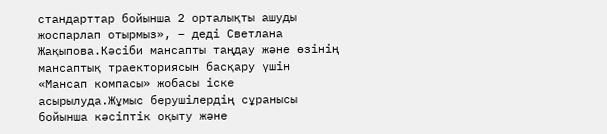стандарттар бойынша 2 орталықты ашуды жоспарлап отырмыз», – деді Светлана Жақыпова.Кәсіби мансапты таңдау және өзінің мансаптық траекториясын басқару үшін «Мансап компасы» жобасы іске асырылуда.Жұмыс берушілердің сұранысы бойынша кәсіптік оқыту және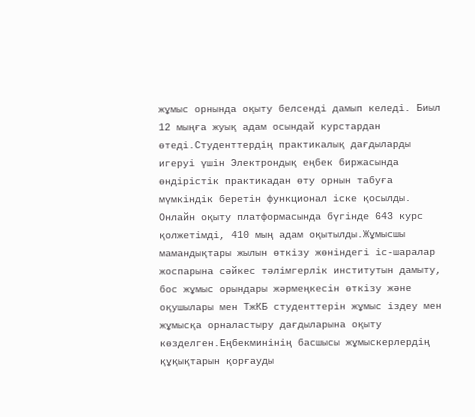жұмыс орнында оқыту белсенді дамып келеді. Биыл 12 мыңға жуық адам осындай курстардан өтеді.Студенттердің практикалық дағдыларды игеруі үшін Электрондық еңбек биржасында өндірістік практикадан өту орнын табуға мүмкіндік беретін функционал іске қосылды. Онлайн оқыту платформасында бүгінде 643 курс қолжетімді, 410 мың адам оқытылды.Жұмысшы мамандықтары жылын өткізу жөніндегі іс-шаралар жоспарына сәйкес тәлімгерлік институтын дамыту, бос жұмыс орындары жәрмеңкесін өткізу және оқушылары мен ТжКБ студенттерін жұмыс іздеу мен жұмысқа орналастыру дағдыларына оқыту көзделген.Еңбекминінің басшысы жұмыскерлердің құқықтарын қорғауды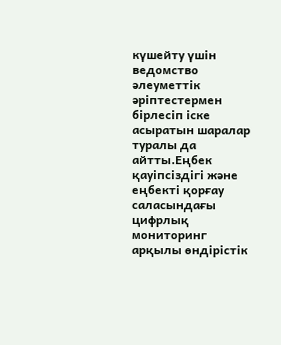күшейту үшін ведомство әлеуметтік әріптестермен бірлесіп іске асыратын шаралар туралы да айтты.Еңбек қауіпсіздігі және еңбекті қорғау саласындағы цифрлық мониторинг арқылы өндірістік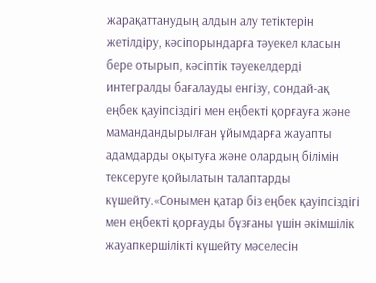жарақаттанудың алдын алу тетіктерін жетілдіру, кәсіпорындарға тәуекел класын бере отырып, кәсіптік тәуекелдерді интегралды бағалауды енгізу, сондай-ақ еңбек қауіпсіздігі мен еңбекті қорғауға және мамандандырылған ұйымдарға жауапты адамдарды оқытуға және олардың білімін тексеруге қойылатын талаптарды күшейту.«Сонымен қатар біз еңбек қауіпсіздігі мен еңбекті қорғауды бұзғаны үшін әкімшілік жауапкершілікті күшейту мәселесін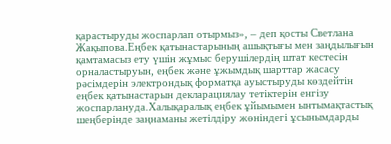қарастыруды жоспарлап отырмыз», – деп қосты Светлана Жақыпова.Еңбек қатынастарының ашықтығы мен заңдылығын қамтамасыз ету үшін жұмыс берушілердің штат кестесін орналастыруын, еңбек және ұжымдық шарттар жасасу рәсімдерін электрондық форматқа ауыстыруды көздейтін еңбек қатынастарын декларациялау тетіктерін енгізу жоспарлануда.Халықаралық еңбек ұйымымен ынтымақтастық шеңберінде заңнаманы жетілдіру жөніндегі ұсынымдарды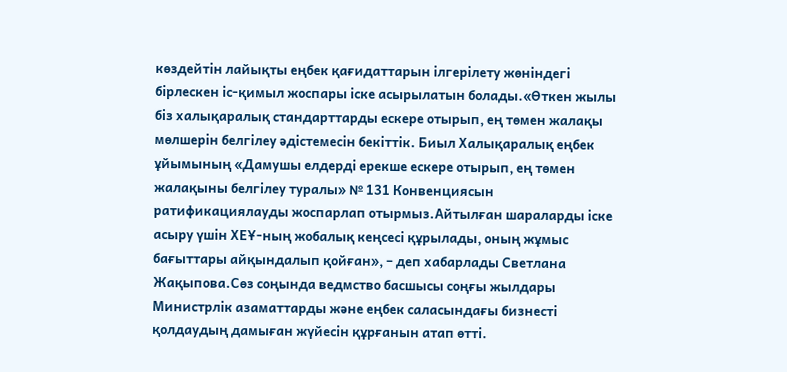көздейтін лайықты еңбек қағидаттарын ілгерілету жөніндегі бірлескен іс-қимыл жоспары іске асырылатын болады.«Өткен жылы біз халықаралық стандарттарды ескере отырып, ең төмен жалақы мөлшерін белгілеу әдістемесін бекіттік. Биыл Халықаралық еңбек ұйымының «Дамушы елдерді ерекше ескере отырып, ең төмен жалақыны белгілеу туралы» № 131 Конвенциясын ратификациялауды жоспарлап отырмыз.Айтылған шараларды іске асыру үшін ХЕҰ-ның жобалық кеңсесі құрылады, оның жұмыс бағыттары айқындалып қойған», – деп хабарлады Светлана Жақыпова.Сөз соңында ведмство басшысы соңғы жылдары Министрлік азаматтарды және еңбек саласындағы бизнесті қолдаудың дамыған жүйесін құрғанын атап өтті.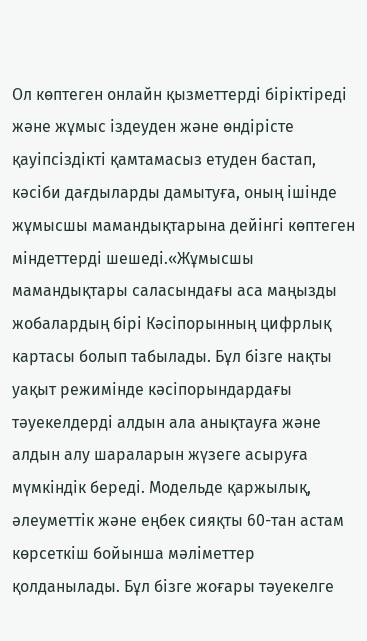Ол көптеген онлайн қызметтерді біріктіреді және жұмыс іздеуден және өндірісте қауіпсіздікті қамтамасыз етуден бастап, кәсіби дағдыларды дамытуға, оның ішінде жұмысшы мамандықтарына дейінгі көптеген міндеттерді шешеді.«Жұмысшы мамандықтары саласындағы аса маңызды жобалардың бірі Кәсіпорынның цифрлық картасы болып табылады. Бұл бізге нақты уақыт режимінде кәсіпорындардағы тәуекелдерді алдын ала анықтауға және алдын алу шараларын жүзеге асыруға мүмкіндік береді. Модельде қаржылық, әлеуметтік және еңбек сияқты 60-тан астам көрсеткіш бойынша мәліметтер қолданылады. Бұл бізге жоғары тәуекелге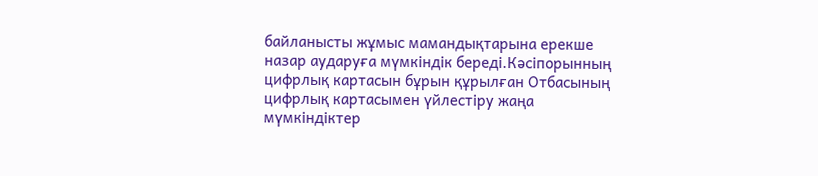байланысты жұмыс мамандықтарына ерекше назар аударуға мүмкіндік береді.Кәсіпорынның цифрлық картасын бұрын құрылған Отбасының цифрлық картасымен үйлестіру жаңа мүмкіндіктер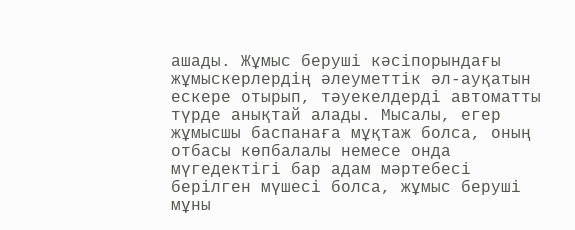ашады. Жұмыс беруші кәсіпорындағы жұмыскерлердің әлеуметтік әл-ауқатын ескере отырып, тәуекелдерді автоматты түрде анықтай алады. Мысалы, егер жұмысшы баспанаға мұқтаж болса, оның отбасы көпбалалы немесе онда мүгедектігі бар адам мәртебесі берілген мүшесі болса, жұмыс беруші мұны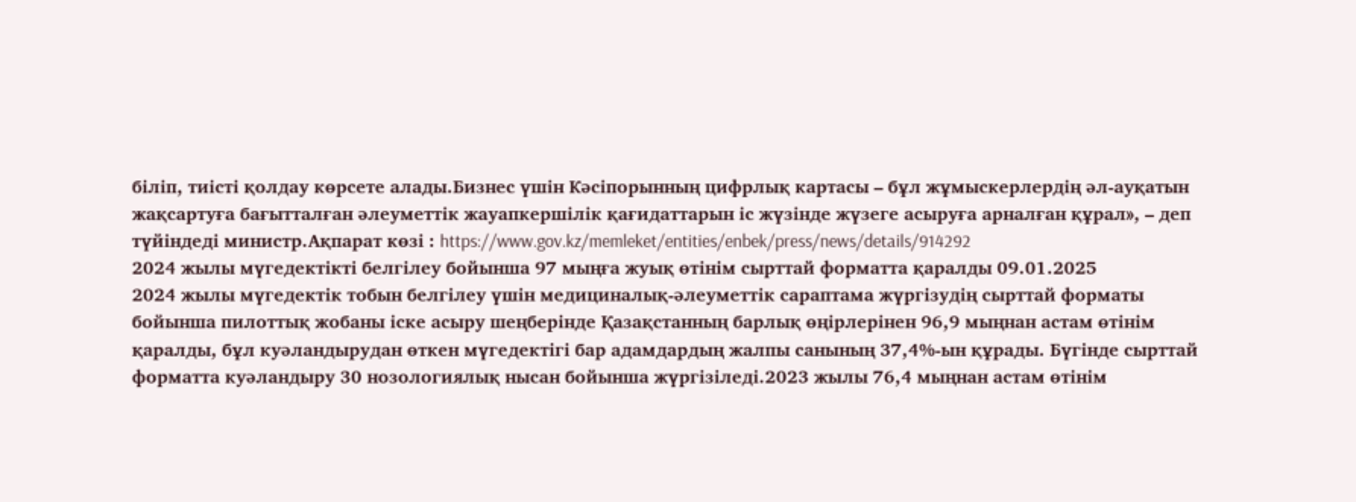біліп, тиісті қолдау көрсете алады.Бизнес үшін Кәсіпорынның цифрлық картасы – бұл жұмыскерлердің әл-ауқатын жақсартуға бағытталған әлеуметтік жауапкершілік қағидаттарын іс жүзінде жүзеге асыруға арналған құрал», – деп түйіндеді министр.Ақпарат көзі : https://www.gov.kz/memleket/entities/enbek/press/news/details/914292
2024 жылы мүгедектікті белгілеу бойынша 97 мыңға жуық өтінім сырттай форматта қаралды 09.01.2025
2024 жылы мүгедектік тобын белгілеу үшін медициналық-әлеуметтік сараптама жүргізудің сырттай форматы бойынша пилоттық жобаны іске асыру шеңберінде Қазақстанның барлық өңірлерінен 96,9 мыңнан астам өтінім қаралды, бұл куәландырудан өткен мүгедектігі бар адамдардың жалпы санының 37,4%-ын құрады. Бүгінде сырттай форматта куәландыру 30 нозологиялық нысан бойынша жүргізіледі.2023 жылы 76,4 мыңнан астам өтінім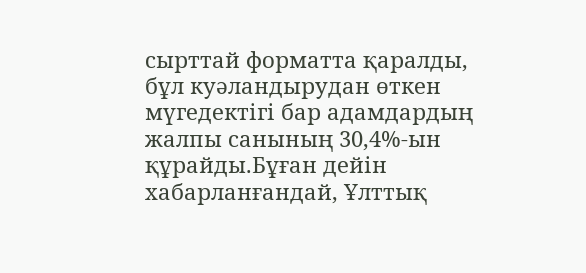сырттай форматта қаралды, бұл куәландырудан өткен мүгедектігі бар адамдардың жалпы санының 30,4%-ын құрайды.Бұған дейін хабарланғандай, Ұлттық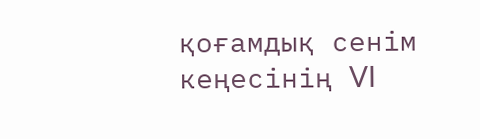қоғамдық сенім кеңесінің VI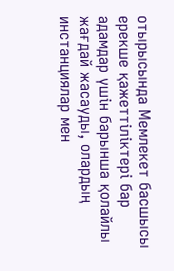отырысында Мемлекет басшысы ерекше қажеттіліктері бар адамдар үшін барынша қолайлы жағдай жасауды, олардың инстанциялар мен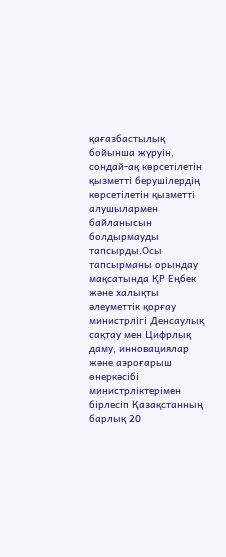қағазбастылық бойынша жүруін, сондай-ақ көрсетілетін қызметті берушілердің көрсетілетін қызметті алушылармен байланысын болдырмауды тапсырды.Осы тапсырманы орындау мақсатында ҚР Еңбек және халықты әлеуметтік қорғау министрлігі Денсаулық сақтау мен Цифрлық даму, инновациялар және аэроғарыш өнеркәсібі министрліктерімен бірлесіп Қазақстанның барлық 20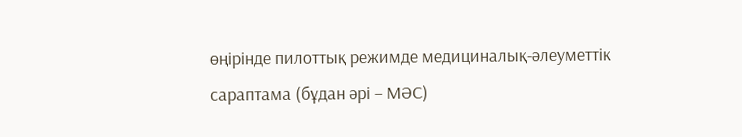өңірінде пилоттық режимде медициналық-әлеуметтік сараптама (бұдан әрі – МӘС)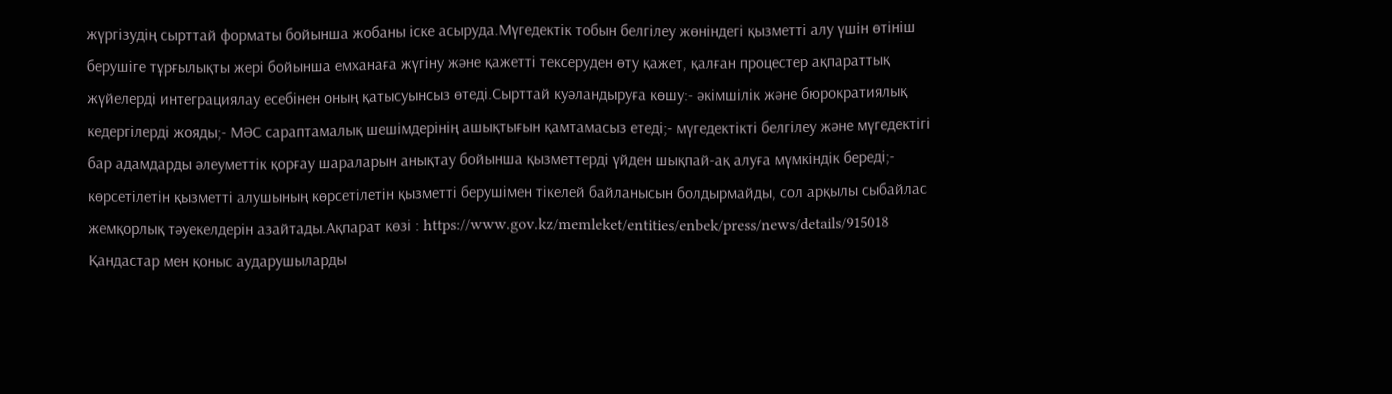жүргізудің сырттай форматы бойынша жобаны іске асыруда.Мүгедектік тобын белгілеу жөніндегі қызметті алу үшін өтініш берушіге тұрғылықты жері бойынша емханаға жүгіну және қажетті тексеруден өту қажет, қалған процестер ақпараттық жүйелерді интеграциялау есебінен оның қатысуынсыз өтеді.Сырттай куәландыруға көшу:- әкімшілік және бюрократиялық кедергілерді жояды;- МӘС сараптамалық шешімдерінің ашықтығын қамтамасыз етеді;- мүгедектікті белгілеу және мүгедектігі бар адамдарды әлеуметтік қорғау шараларын анықтау бойынша қызметтерді үйден шықпай-ақ алуға мүмкіндік береді;- көрсетілетін қызметті алушының көрсетілетін қызметті берушімен тікелей байланысын болдырмайды, сол арқылы сыбайлас жемқорлық тәуекелдерін азайтады.Ақпарат көзі : https://www.gov.kz/memleket/entities/enbek/press/news/details/915018
Қандастар мен қоныс аударушыларды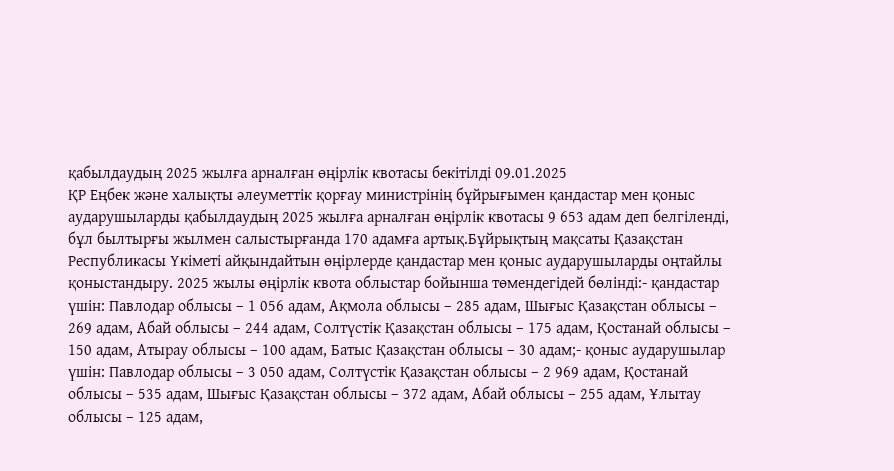қабылдаудың 2025 жылға арналған өңірлік квотасы бекітілді 09.01.2025
ҚР Еңбек және халықты әлеуметтік қорғау министрінің бұйрығымен қандастар мен қоныс аударушыларды қабылдаудың 2025 жылға арналған өңірлік квотасы 9 653 адам деп белгіленді, бұл былтырғы жылмен салыстырғанда 170 адамға артық.Бұйрықтың мақсаты Қазақстан Республикасы Үкіметі айқындайтын өңірлерде қандастар мен қоныс аударушыларды оңтайлы қоныстандыру. 2025 жылы өңірлік квота облыстар бойынша төмендегідей бөлінді:- қандастар үшін: Павлодар облысы – 1 056 адам, Ақмола облысы – 285 адам, Шығыс Қазақстан облысы – 269 адам, Абай облысы – 244 адам, Солтүстік Қазақстан облысы – 175 адам, Қостанай облысы – 150 адам, Атырау облысы – 100 адам, Батыс Қазақстан облысы – 30 адам;- қоныс аударушылар үшін: Павлодар облысы – 3 050 адам, Солтүстік Қазақстан облысы – 2 969 адам, Қостанай облысы – 535 адам, Шығыс Қазақстан облысы – 372 адам, Абай облысы – 255 адам, Ұлытау облысы – 125 адам,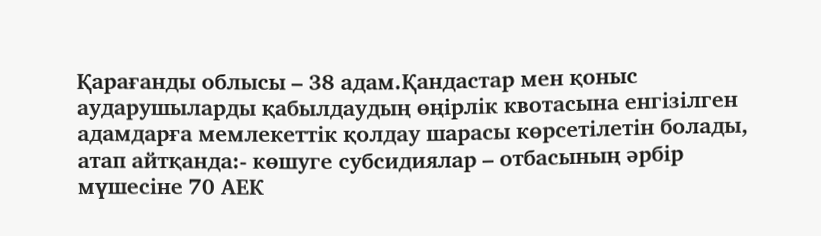Қарағанды облысы – 38 адам.Қандастар мен қоныс аударушыларды қабылдаудың өңірлік квотасына енгізілген адамдарға мемлекеттік қолдау шарасы көрсетілетін болады, атап айтқанда:- көшуге субсидиялар – отбасының әрбір мүшесіне 70 АЕК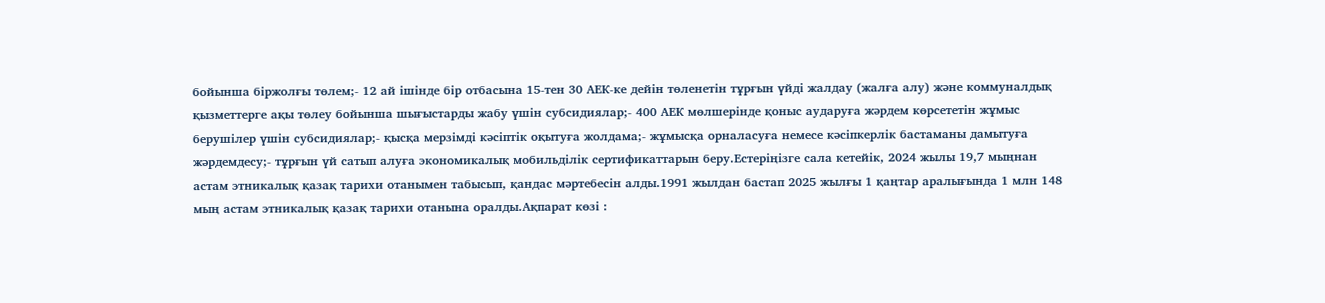бойынша біржолғы төлем;- 12 ай ішінде бір отбасына 15-тен 30 АЕК-ке дейін төленетін тұрғын үйді жалдау (жалға алу) және коммуналдық қызметтерге ақы төлеу бойынша шығыстарды жабу үшін субсидиялар;- 400 АЕК мөлшерінде қоныс аударуға жәрдем көрсететін жұмыс берушілер үшін субсидиялар;- қысқа мерзімді кәсіптік оқытуға жолдама;- жұмысқа орналасуға немесе кәсіпкерлік бастаманы дамытуға жәрдемдесу;- тұрғын үй сатып алуға экономикалық мобильділік сертификаттарын беру.Естеріңізге сала кетейік, 2024 жылы 19,7 мыңнан астам этникалық қазақ тарихи отанымен табысып, қандас мәртебесін алды.1991 жылдан бастап 2025 жылғы 1 қаңтар аралығында 1 млн 148 мың астам этникалық қазақ тарихи отанына оралды.Ақпарат көзі :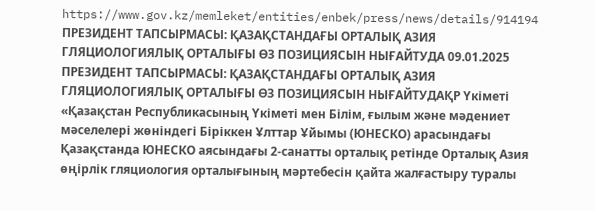https://www.gov.kz/memleket/entities/enbek/press/news/details/914194
ПРЕЗИДЕНТ ТАПСЫРМАСЫ: ҚАЗАҚСТАНДАҒЫ ОРТАЛЫҚ АЗИЯ ГЛЯЦИОЛОГИЯЛЫҚ ОРТАЛЫҒЫ ӨЗ ПОЗИЦИЯСЫН НЫҒАЙТУДА 09.01.2025
ПРЕЗИДЕНТ ТАПСЫРМАСЫ: ҚАЗАҚСТАНДАҒЫ ОРТАЛЫҚ АЗИЯ ГЛЯЦИОЛОГИЯЛЫҚ ОРТАЛЫҒЫ ӨЗ ПОЗИЦИЯСЫН НЫҒАЙТУДАҚР Үкіметі «Қазақстан Республикасының Үкіметі мен Білім, ғылым және мәдениет мәселелері жөніндегі Біріккен Ұлттар Ұйымы (ЮНЕСКО) арасындағы Қазақстанда ЮНЕСКО аясындағы 2-санатты орталық ретінде Орталық Азия өңірлік гляциология орталығының мәртебесін қайта жалғастыру туралы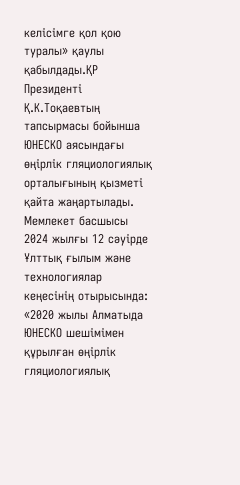келісімге қол қою туралы» қаулы қабылдады.ҚР Президенті Қ.К.Тоқаевтың тапсырмасы бойынша ЮНЕСКО аясындағы өңірлік гляциологиялық орталығының қызметі қайта жаңартылады. Мемлекет басшысы 2024 жылғы 12 сәуірде Ұлттық ғылым және технологиялар кеңесінің отырысында: «2020 жылы Алматыда ЮНЕСКО шешімімен құрылған өңірлік гляциологиялық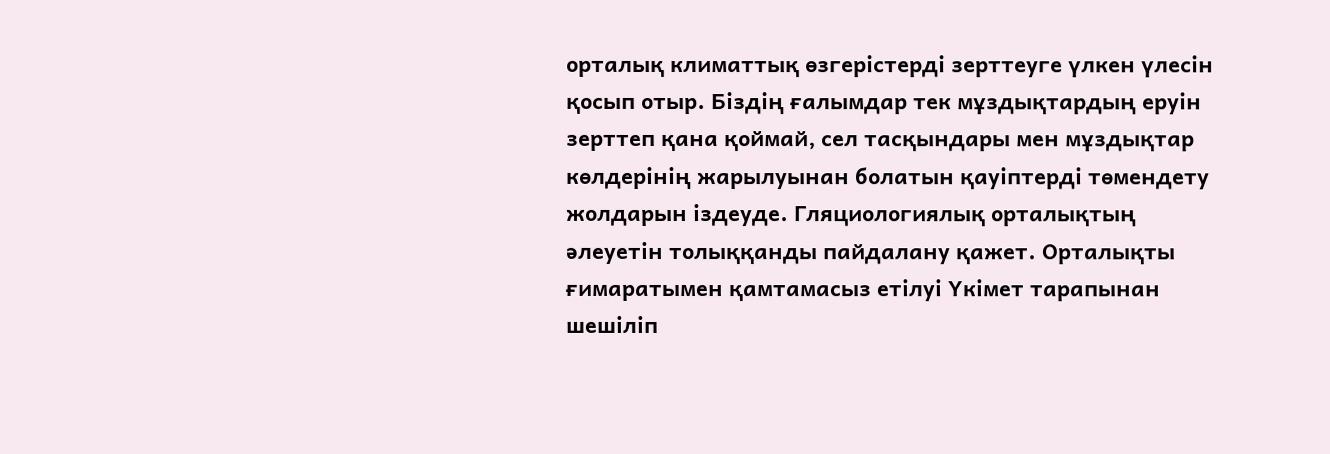орталық климаттық өзгерістерді зерттеуге үлкен үлесін қосып отыр. Біздің ғалымдар тек мұздықтардың еруін зерттеп қана қоймай, сел тасқындары мен мұздықтар көлдерінің жарылуынан болатын қауіптерді төмендету жолдарын іздеуде. Гляциологиялық орталықтың әлеуетін толыққанды пайдалану қажет. Орталықты ғимаратымен қамтамасыз етілуі Үкімет тарапынан шешіліп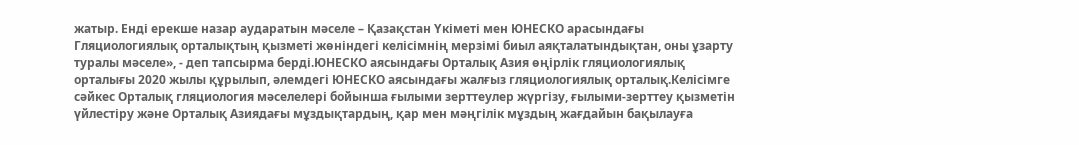жатыр. Енді ерекше назар аударатын мәселе – Қазақстан Үкіметі мен ЮНЕСКО арасындағы Гляциологиялық орталықтың қызметі жөніндегі келісімнің мерзімі биыл аяқталатындықтан, оны ұзарту туралы мәселе», - деп тапсырма берді.ЮНЕСКО аясындағы Орталық Азия өңірлік гляциологиялық орталығы 2020 жылы құрылып, әлемдегі ЮНЕСКО аясындағы жалғыз гляциологиялық орталық.Келісімге сәйкес Орталық гляциология мәселелері бойынша ғылыми зерттеулер жүргізу, ғылыми-зерттеу қызметін үйлестіру және Орталық Азиядағы мұздықтардың, қар мен мәңгілік мұздың жағдайын бақылауға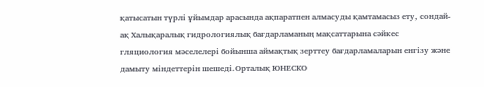қатысатын түрлі ұйымдар арасында ақпаратпен алмасуды қамтамасыз ету, сондай-ақ Халықаралық гидрологиялық бағдарламаның мақсаттарына сәйкес гляциология мәселелері бойынша аймақтық зерттеу бағдарламаларын енгізу және дамыту міндеттерін шешеді.Орталық ЮНЕСКО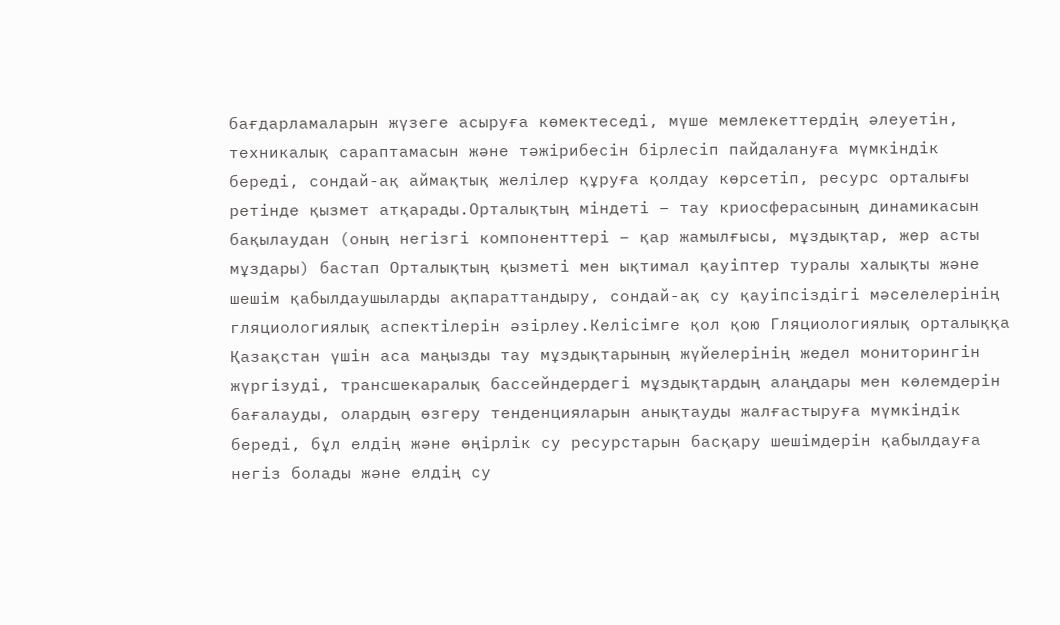бағдарламаларын жүзеге асыруға көмектеседі, мүше мемлекеттердің әлеуетін, техникалық сараптамасын және тәжірибесін бірлесіп пайдалануға мүмкіндік береді, сондай-ақ аймақтық желілер құруға қолдау көрсетіп, ресурс орталығы ретінде қызмет атқарады.Орталықтың міндеті – тау криосферасының динамикасын бақылаудан (оның негізгі компоненттері – қар жамылғысы, мұздықтар, жер асты мұздары) бастап Орталықтың қызметі мен ықтимал қауіптер туралы халықты және шешім қабылдаушыларды ақпараттандыру, сондай-ақ су қауіпсіздігі мәселелерінің гляциологиялық аспектілерін әзірлеу.Келісімге қол қою Гляциологиялық орталыққа Қазақстан үшін аса маңызды тау мұздықтарының жүйелерінің жедел мониторингін жүргізуді, трансшекаралық бассейндердегі мұздықтардың алаңдары мен көлемдерін бағалауды, олардың өзгеру тенденцияларын анықтауды жалғастыруға мүмкіндік береді, бұл елдің және өңірлік су ресурстарын басқару шешімдерін қабылдауға негіз болады және елдің су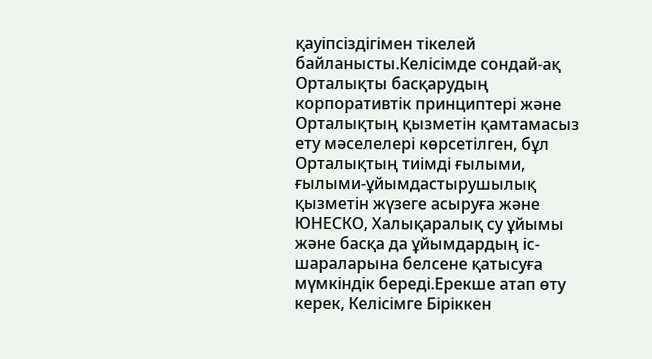қауіпсіздігімен тікелей байланысты.Келісімде сондай-ақ Орталықты басқарудың корпоративтік принциптері және Орталықтың қызметін қамтамасыз ету мәселелері көрсетілген, бұл Орталықтың тиімді ғылыми, ғылыми-ұйымдастырушылық қызметін жүзеге асыруға және ЮНЕСКО, Халықаралық су ұйымы және басқа да ұйымдардың іс-шараларына белсене қатысуға мүмкіндік береді.Ерекше атап өту керек, Келісімге Біріккен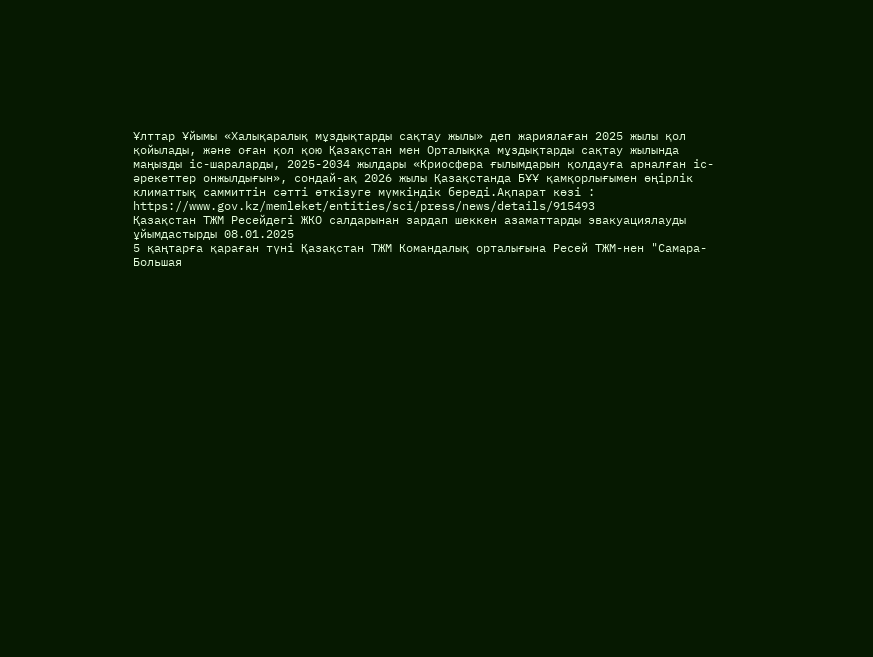Ұлттар Ұйымы «Халықаралық мұздықтарды сақтау жылы» деп жариялаған 2025 жылы қол қойылады, және оған қол қою Қазақстан мен Орталыққа мұздықтарды сақтау жылында маңызды іс-шараларды, 2025-2034 жылдары «Криосфера ғылымдарын қолдауға арналған іс-әрекеттер онжылдығын», сондай-ақ 2026 жылы Қазақстанда БҰҰ қамқорлығымен өңірлік климаттық саммиттін сәтті өткізуге мүмкіндік береді.Ақпарат көзі : https://www.gov.kz/memleket/entities/sci/press/news/details/915493
Қазақстан ТЖМ Ресейдегі ЖКО салдарынан зардап шеккен азаматтарды эвакуациялауды ұйымдастырды 08.01.2025
5 қаңтарға қараған түні Қазақстан ТЖМ Командалық орталығына Ресей ТЖМ-нен "Самара-Большая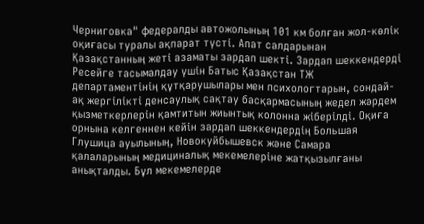Черниговка" федералды автожолының 101 км болған жол-көлік оқиғасы туралы ақпарат түсті. Апат салдарынан Қазақстанның жеті азаматы зардап шекті. Зардап шеккендерді Ресейге тасымалдау үшін Батыс Қазақстан ТЖ департаментінің құтқарушылары мен психологтарын, сондай-ақ жергілікті денсаулық сақтау басқармасының жедел жәрдем қызметкерлерін қамтитын жиынтық колонна жіберілді. Оқиға орнына келгеннен кейін зардап шеккендердің Большая Глушица ауылының, Новокуйбышевск және Самара қалаларының медициналық мекемелеріне жатқызылғаны анықталды. Бұл мекемелерде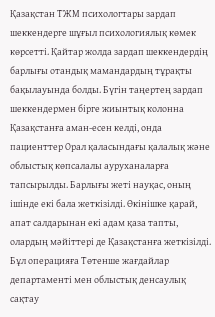Қазақстан ТЖМ психологтары зардап шеккендерге шұғыл психологиялық көмек көрсетті. Қайтар жолда зардап шеккендердің барлығы отандық мамандардың тұрақты бақылауында болды. Бүгін таңертең зардап шеккендермен бірге жиынтық колонна Қазақстанға аман-есен келді, онда пациенттер Орал қаласындағы қалалық және облыстық көпсалалы ауруханаларға тапсырылды. Барлығы жеті науқас, оның ішінде екі бала жеткізілді. Өкінішке қарай, апат салдарынан екі адам қаза тапты, олардың мәйіттері де Қазақстанға жеткізілді. Бұл операцияға Төтенше жағдайлар департаменті мен облыстық денсаулық сақтау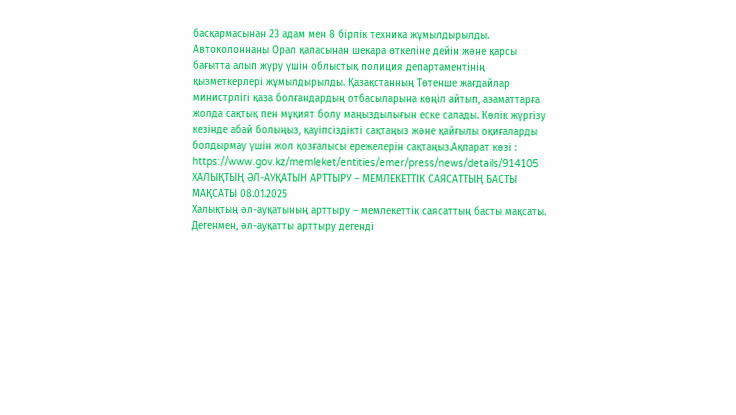басқармасынан 23 адам мен 8 бірлік техника жұмылдырылды. Автоколоннаны Орал қаласынан шекара өткеліне дейін және қарсы бағытта алып жүру үшін облыстық полиция департаментінің қызметкерлері жұмылдырылды. Қазақстанның Төтенше жағдайлар министрлігі қаза болғандардың отбасыларына көңіл айтып, азаматтарға жолда сақтық пен мұқият болу маңыздылығын еске салады. Көлік жүргізу кезінде абай болыңыз, қауіпсіздікті сақтаңыз және қайғылы оқиғаларды болдырмау үшін жол қозғалысы ережелерін сақтаңыз.Ақпарат көзі : https://www.gov.kz/memleket/entities/emer/press/news/details/914105
ХАЛЫҚТЫҢ ӘЛ-АУҚАТЫН АРТТЫРУ – МЕМЛЕКЕТТІК САЯСАТТЫҢ БАСТЫ МАҚСАТЫ 08.01.2025
Халықтың әл-ауқатының арттыру – мемлекеттік саясаттың басты мақсаты. Дегенмен, әл-ауқатты арттыру дегенді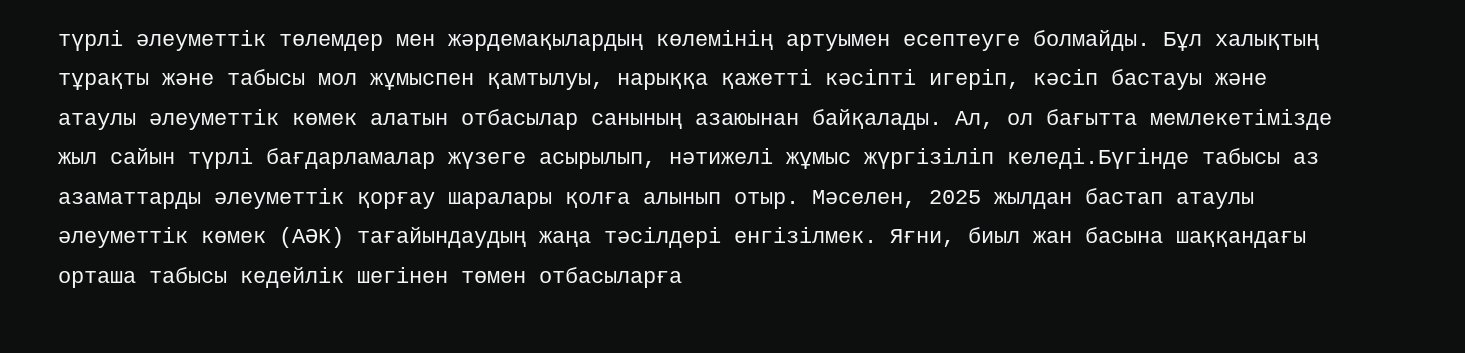түрлі әлеуметтік төлемдер мен жәрдемақылардың көлемінің артуымен есептеуге болмайды. Бұл халықтың тұрақты және табысы мол жұмыспен қамтылуы, нарыққа қажетті кәсіпті игеріп, кәсіп бастауы және атаулы әлеуметтік көмек алатын отбасылар санының азаюынан байқалады. Ал, ол бағытта мемлекетімізде жыл сайын түрлі бағдарламалар жүзеге асырылып, нәтижелі жұмыс жүргізіліп келеді.Бүгінде табысы аз азаматтарды әлеуметтік қорғау шаралары қолға алынып отыр. Мәселен, 2025 жылдан бастап атаулы әлеуметтік көмек (АӘК) тағайындаудың жаңа тәсілдері енгізілмек. Яғни, биыл жан басына шаққандағы орташа табысы кедейлік шегінен төмен отбасыларға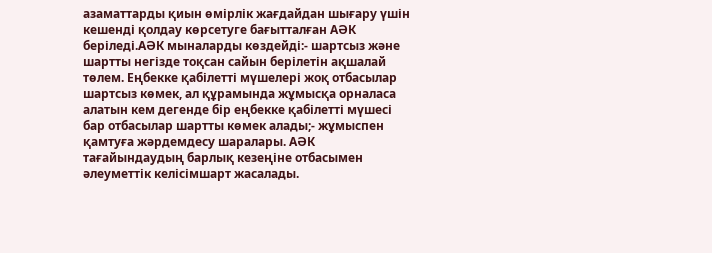азаматтарды қиын өмірлік жағдайдан шығару үшін кешенді қолдау көрсетуге бағытталған АӘК беріледі.АӘК мыналарды көздейді:- шартсыз және шартты негізде тоқсан сайын берілетін ақшалай төлем. Еңбекке қабілетті мүшелері жоқ отбасылар шартсыз көмек, ал құрамында жұмысқа орналаса алатын кем дегенде бір еңбекке қабілетті мүшесі бар отбасылар шартты көмек алады;- жұмыспен қамтуға жәрдемдесу шаралары. АӘК тағайындаудың барлық кезеңіне отбасымен әлеуметтік келісімшарт жасалады.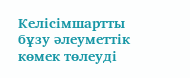Келісімшартты бұзу әлеуметтік көмек төлеуді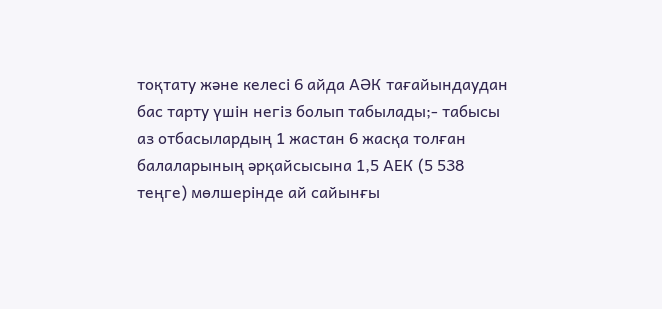тоқтату және келесі 6 айда АӘК тағайындаудан бас тарту үшін негіз болып табылады;- табысы аз отбасылардың 1 жастан 6 жасқа толған балаларының әрқайсысына 1,5 АЕК (5 538 теңге) мөлшерінде ай сайынғы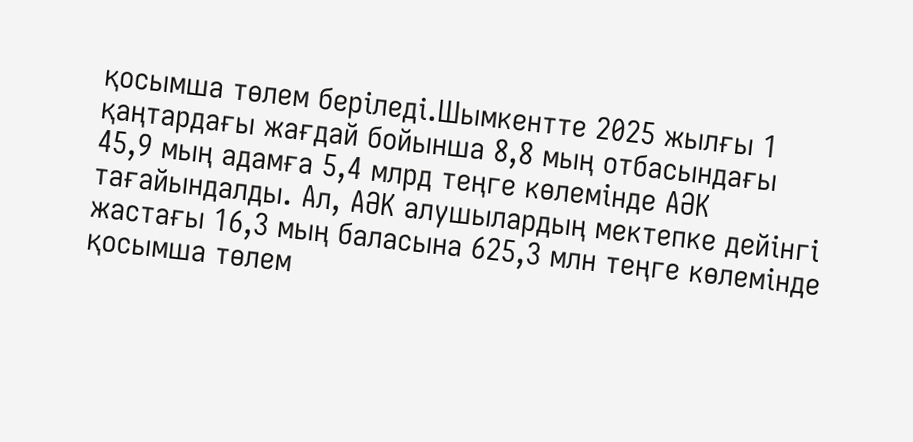қосымша төлем беріледі.Шымкентте 2025 жылғы 1 қаңтардағы жағдай бойынша 8,8 мың отбасындағы 45,9 мың адамға 5,4 млрд теңге көлемінде АӘК тағайындалды. Ал, АӘК алушылардың мектепке дейінгі жастағы 16,3 мың баласына 625,3 млн теңге көлемінде қосымша төлем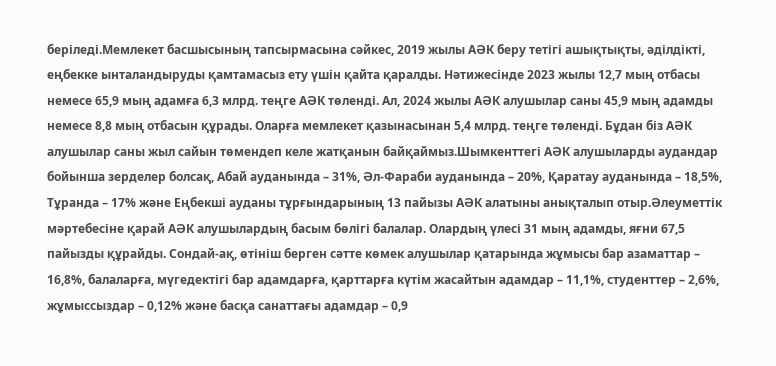беріледі.Мемлекет басшысының тапсырмасына сәйкес, 2019 жылы АӘК беру тетігі ашықтықты, әділдікті, еңбекке ынталандыруды қамтамасыз ету үшін қайта қаралды. Нәтижесінде 2023 жылы 12,7 мың отбасы немесе 65,9 мың адамға 6,3 млрд. теңге АӘК төленді. Ал, 2024 жылы АӘК алушылар саны 45,9 мың адамды немесе 8,8 мың отбасын құрады. Оларға мемлекет қазынасынан 5,4 млрд. теңге төленді. Бұдан біз АӘК алушылар саны жыл сайын төмендеп келе жатқанын байқаймыз.Шымкенттегі АӘК алушыларды аудандар бойынша зерделер болсақ, Абай ауданында – 31%, Әл-Фараби ауданында – 20%, Қаратау ауданында – 18,5%, Тұранда – 17% және Еңбекші ауданы тұрғындарының 13 пайызы АӘК алатыны анықталып отыр.Әлеуметтік мәртебесіне қарай АӘК алушылардың басым бөлігі балалар. Олардың үлесі 31 мың адамды, яғни 67,5 пайызды құрайды. Сондай-ақ, өтініш берген сәтте көмек алушылар қатарында жұмысы бар азаматтар – 16,8%, балаларға, мүгедектігі бар адамдарға, қарттарға күтім жасайтын адамдар – 11,1%, студенттер – 2,6%, жұмыссыздар – 0,12% және басқа санаттағы адамдар – 0,9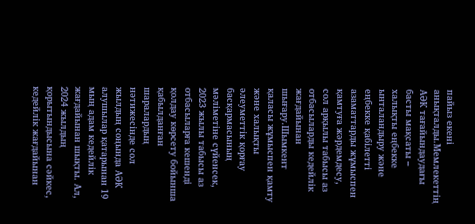пайыз екені анықталды.Мемлекеттің АӘК тағайындаудағы басты мақсаты – халықты еңбекке ынталандыру және еңбекке қабілетті азаматтарды жұмыспен қамтуға жәрдемдесу, сол арқылы табысы аз отбасыларды кедейлік жағдайынан шығару.Шымкент қаласы жұмыспен қамту және халықты әлеуметтік қорғау басқармасының мәліметіне сүйенсек, 2023 жылы табысы аз отбасыларға кешенді қолдау көрсету бойынша қабылданған шаралардың нәтижесінде сол жылдың соңында АӘК алушылар қатарынан 19 мың адам кедейлік жағдайынан шықты. Ал, 2024 жылдың қорытындысына сәйкес, кедейлік жағдайынан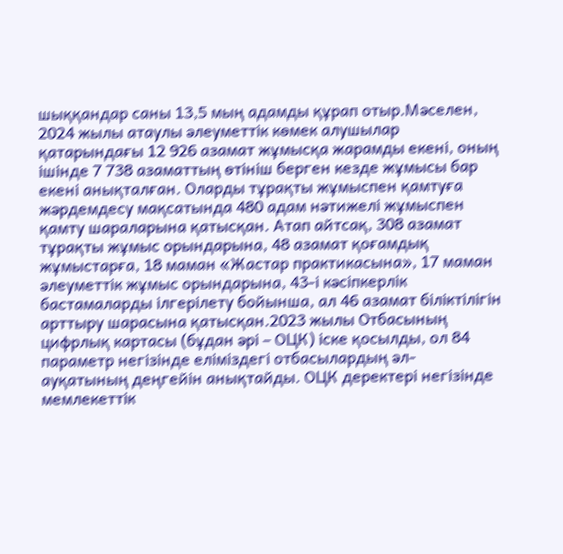шыққандар саны 13,5 мың адамды құрап отыр.Мәселен, 2024 жылы атаулы әлеуметтік көмек алушылар қатарындағы 12 926 азамат жұмысқа жарамды екені, оның ішінде 7 738 азаматтың өтініш берген кезде жұмысы бар екені анықталған. Оларды тұрақты жұмыспен қамтуға жәрдемдесу мақсатында 480 адам нәтижелі жұмыспен қамту шараларына қатысқан. Атап айтсақ, 308 азамат тұрақты жұмыс орындарына, 48 азамат қоғамдық жұмыстарға, 18 маман «Жастар практикасына», 17 маман әлеуметтік жұмыс орындарына, 43-і кәсіпкерлік бастамаларды ілгерілету бойынша, ал 46 азамат біліктілігін арттыру шарасына қатысқан.2023 жылы Отбасының цифрлық картасы (бұдан әрі – ОЦК) іске қосылды, ол 84 параметр негізінде еліміздегі отбасылардың әл-ауқатының деңгейін анықтайды. ОЦК деректері негізінде мемлекеттік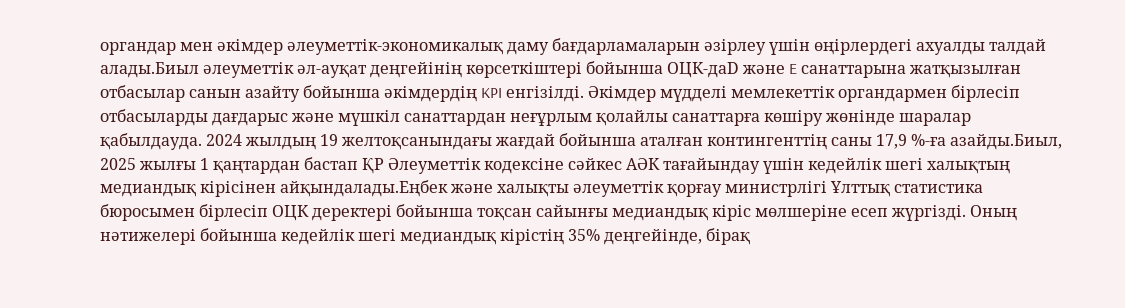органдар мен әкімдер әлеуметтік-экономикалық даму бағдарламаларын әзірлеу үшін өңірлердегі ахуалды талдай алады.Биыл әлеуметтік әл-ауқат деңгейінің көрсеткіштері бойынша ОЦК-даD және E санаттарына жатқызылған отбасылар санын азайту бойынша әкімдердің KPI енгізілді. Әкімдер мүдделі мемлекеттік органдармен бірлесіп отбасыларды дағдарыс және мүшкіл санаттардан неғұрлым қолайлы санаттарға көшіру жөнінде шаралар қабылдауда. 2024 жылдың 19 желтоқсанындағы жағдай бойынша аталған контингенттің саны 17,9 %-ға азайды.Биыл, 2025 жылғы 1 қаңтардан бастап ҚР Әлеуметтік кодексіне сәйкес АӘК тағайындау үшін кедейлік шегі халықтың медиандық кірісінен айқындалады.Еңбек және халықты әлеуметтік қорғау министрлігі Ұлттық статистика бюросымен бірлесіп ОЦК деректері бойынша тоқсан сайынғы медиандық кіріс мөлшеріне есеп жүргізді. Оның нәтижелері бойынша кедейлік шегі медиандық кірістің 35% деңгейінде, бірақ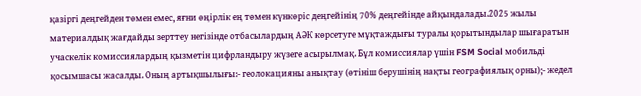қазіргі деңгейден төмен емес, яғни өңірлік ең төмен күнкөріс деңгейінің 70% деңгейінде айқындалады.2025 жылы материалдық жағдайды зерттеу негізінде отбасылардың АӘК көрсетуге мұқтаждығы туралы қорытындылар шығаратын учаскелік комиссиялардың қызметін цифрландыру жүзеге асырылмақ. Бұл комиссиялар үшін FSM Social мобильді қосымшасы жасалды. Оның артықшылығы:- геолокацияны анықтау (өтініш берушінің нақты географиялық орны);- жедел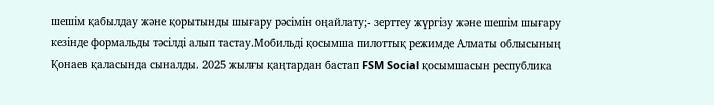шешім қабылдау және қорытынды шығару рәсімін оңайлату;- зерттеу жүргізу және шешім шығару кезінде формальды тәсілді алып тастау.Мобильді қосымша пилоттық режимде Алматы облысының Қонаев қаласында сыналды. 2025 жылғы қаңтардан бастап FSM Social қосымшасын республика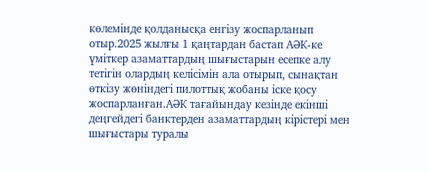көлемінде қолданысқа енгізу жоспарланып отыр.2025 жылғы 1 қаңтардан бастап АӘК-ке үміткер азаматтардың шығыстарын есепке алу тетігін олардың келісімін ала отырып, сынақтан өткізу жөніндегі пилоттық жобаны іске қосу жоспарланған.АӘК тағайындау кезінде екінші деңгейдегі банктерден азаматтардың кірістері мен шығыстары туралы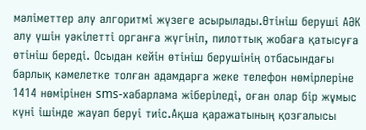мәліметтер алу алгоритмі жүзеге асырылады.Өтініш беруші АӘК алу үшін уәкілетті органға жүгініп, пилоттық жобаға қатысуға өтініш береді. Осыдан кейін өтініш берушінің отбасындағы барлық кәмелетке толған адамдарға жеке телефон нөмірлеріне 1414 нөмірінен sms-хабарлама жіберіледі, оған олар бір жұмыс күні ішінде жауап беруі тиіс.Ақша қаражатының қозғалысы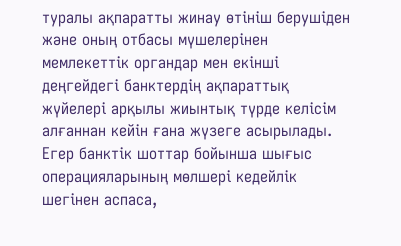туралы ақпаратты жинау өтініш берушіден және оның отбасы мүшелерінен мемлекеттік органдар мен екінші деңгейдегі банктердің ақпараттық жүйелері арқылы жиынтық түрде келісім алғаннан кейін ғана жүзеге асырылады. Егер банктік шоттар бойынша шығыс операцияларының мөлшері кедейлік шегінен аспаса,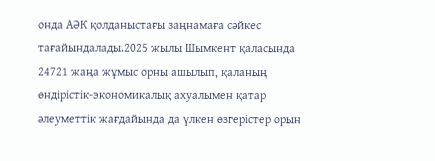онда АӘК қолданыстағы заңнамаға сәйкес тағайындалады.2025 жылы Шымкент қаласында 24721 жаңа жұмыс орны ашылып, қаланың өндірістік-экономикалық ахуалымен қатар әлеуметтік жағдайында да үлкен өзгерістер орын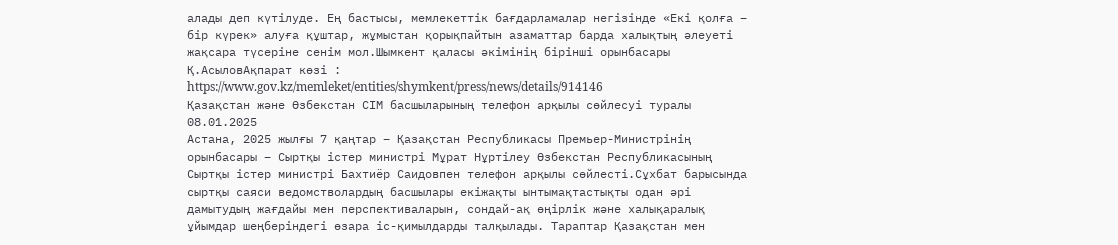алады деп күтілуде. Ең бастысы, мемлекеттік бағдарламалар негізінде «Екі қолға – бір күрек» алуға құштар, жұмыстан қорықпайтын азаматтар барда халықтың әлеуеті жақсара түсеріне сенім мол.Шымкент қаласы әкімінің бірінші орынбасары Қ.АсыловАқпарат көзі : https://www.gov.kz/memleket/entities/shymkent/press/news/details/914146
Қазақстан және Өзбекстан СІМ басшыларының телефон арқылы сөйлесуі туралы 08.01.2025
Астана, 2025 жылғы 7 қаңтар – Қазақстан Республикасы Премьер-Министрінің орынбасары – Сыртқы істер министрі Мұрат Нұртілеу Өзбекстан Республикасының Сыртқы істер министрі Бахтиёр Саидовпен телефон арқылы сөйлесті.Сұхбат барысында сыртқы саяси ведомстволардың басшылары екіжақты ынтымақтастықты одан әрі дамытудың жағдайы мен перспективаларын, сондай-ақ өңірлік және халықаралық ұйымдар шеңберіндегі өзара іс-қимылдарды талқылады. Тараптар Қазақстан мен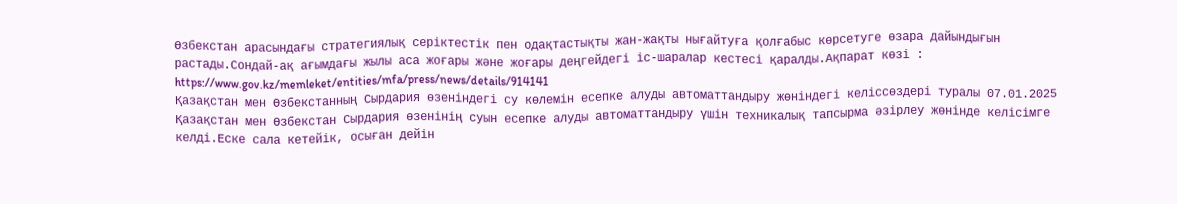Өзбекстан арасындағы стратегиялық серіктестік пен одақтастықты жан-жақты нығайтуға қолғабыс көрсетуге өзара дайындығын растады.Сондай-ақ ағымдағы жылы аса жоғары және жоғары деңгейдегі іс-шаралар кестесі қаралды.Ақпарат көзі : https://www.gov.kz/memleket/entities/mfa/press/news/details/914141
Қазақстан мен Өзбекстанның Сырдария өзеніндегі су көлемін есепке алуды автоматтандыру жөніндегі келіссөздері туралы 07.01.2025
Қазақстан мен Өзбекстан Сырдария өзенінің суын есепке алуды автоматтандыру үшін техникалық тапсырма әзірлеу жөнінде келісімге келді.Еске сала кетейік, осыған дейін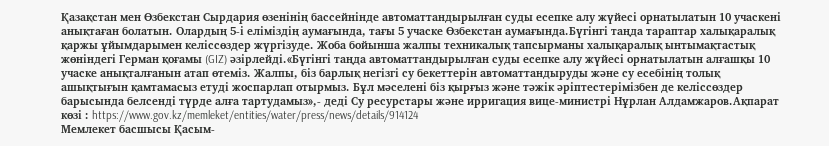Қазақстан мен Өзбекстан Сырдария өзенінің бассейнінде автоматтандырылған суды есепке алу жүйесі орнатылатын 10 учаскені анықтаған болатын. Олардың 5-і еліміздің аумағында, тағы 5 учаске Өзбекстан аумағында.Бүгінгі таңда тараптар халықаралық қаржы ұйымдарымен келіссөздер жүргізуде. Жоба бойынша жалпы техникалық тапсырманы халықаралық ынтымақтастық жөніндегі Герман қоғамы (GIZ) әзірлейді.«Бүгінгі таңда автоматтандырылған суды есепке алу жүйесі орнатылатын алғашқы 10 учаске анықталғанын атап өтеміз. Жалпы, біз барлық негізгі су бекеттерін автоматтандыруды және су есебінің толық ашықтығын қамтамасыз етуді жоспарлап отырмыз. Бұл мәселені біз қырғыз және тәжік әріптестерімізбен де келіссөздер барысында белсенді түрде алға тартудамыз»,- деді Су ресурстары және ирригация вице-министрі Нұрлан Алдамжаров.Ақпарат көзі : https://www.gov.kz/memleket/entities/water/press/news/details/914124
Мемлекет басшысы Қасым-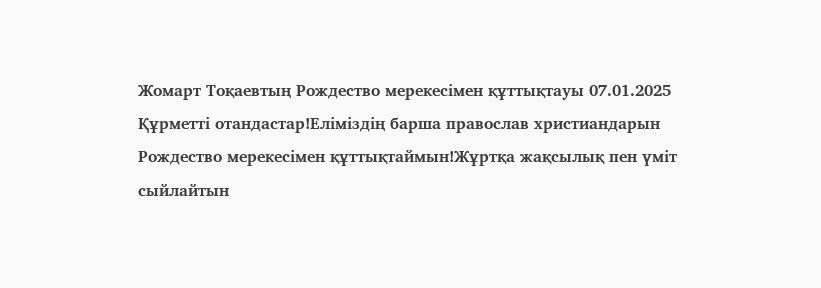Жомарт Тоқаевтың Рождество мерекесімен құттықтауы 07.01.2025
Құрметті отандастар!Еліміздің барша православ христиандарын Рождество мерекесімен құттықтаймын!Жұртқа жақсылық пен үміт сыйлайтын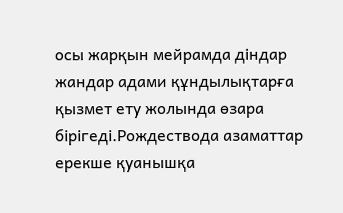осы жарқын мейрамда діндар жандар адами құндылықтарға қызмет ету жолында өзара бірігеді.Рождествода азаматтар ерекше қуанышқа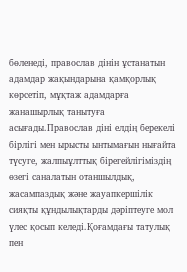бөленеді, православ дінін ұстанатын адамдар жақындарына қамқорлық көрсетіп, мұқтаж адамдарға жанашырлық танытуға асығады.Православ діні елдің берекелі бірлігі мен ырысты ынтымағын нығайта түсуге, жалпыұлттық бірегейлігіміздің өзегі саналатын отаншылдық, жасампаздық және жауапкершілік сияқты құндылықтарды дәріптеуге мол үлес қосып келеді.Қоғамдағы татулық пен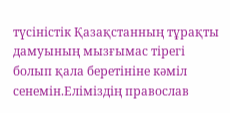түсіністік Қазақстанның тұрақты дамуының мызғымас тірегі болып қала беретініне кәміл сенемін.Еліміздің православ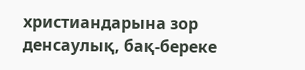христиандарына зор денсаулық, бақ-береке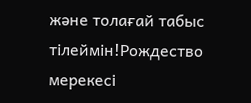және толағай табыс тілеймін!Рождество мерекесі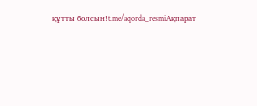құтты болсын!t.me/aqorda_resmiАқпарат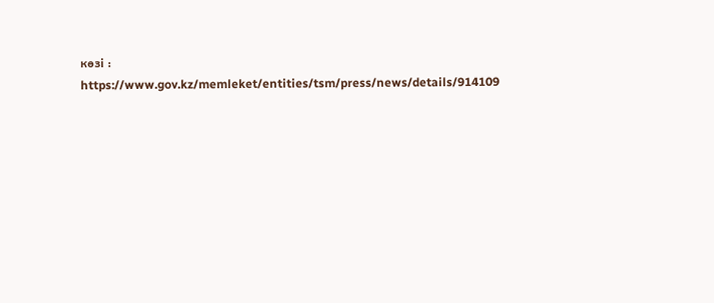көзі : https://www.gov.kz/memleket/entities/tsm/press/news/details/914109